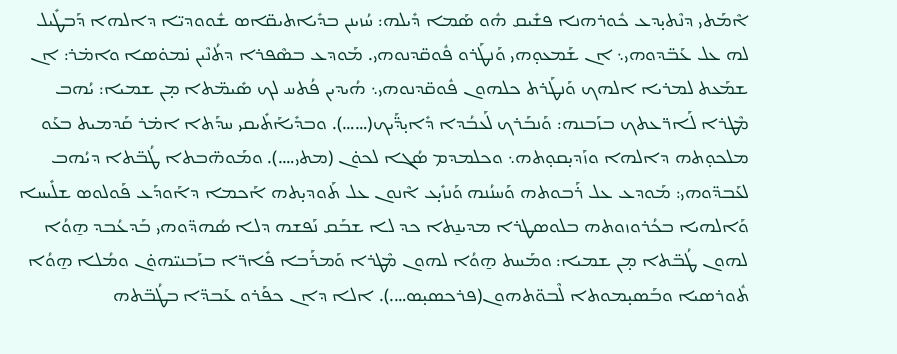ܐܶܡܰܬܝ ܕܢܶܬܝ̣ܕܥ ܟܽܘܪܗܢܐ ܦܫܺܝܩ ܗܽܘ ܣܰܡܐ ܕܺܝܠܗ: ܚܳܙܝܢܢ ܒܕܺܝܐܬܝܩ̈ܐܣ ܫܽܘܘܕܝ̈ܐ ܕܐܠܗܐ ܕܰܒܛܺܝܠ ܠܗ ܥܠ ܥܰܒ̈ܕܘܗܝ܆ ܐܢ ܫܰܡܥܘ̣ܗܝ ܘܰܢܛܰܪܘ ܦܽܘܩ̈ܕܢܘܗܝ. ܡܰܘܕܥ ܒܣܶܦܪܐ ܕܬܳܢܶܝܢ ܢ̇ܡܘ̇ܣܐ ܘܐܡ̇ܪ: ܐܢ ܫܡܰܥܬ ܠܡܪܝܐ ܐܠܗܟ ܘܰܢܛܰܪܬ ܟܠܗܘܢ ܦܽܘܩ̈ܕܢܘܗܝ܆ ܗܳܝܕܝܢ ܦܳܬܚ ܠܟ ܣܺܝܡ̈ܬܐ ܡ̣ܢ ܫܡܝܐ: ܝܳܗܒ ܡܶܛܪܐ ܠܰܐܪ̈ܥܬܟ ܒܙܰܒܢܗ: ܘܰܢܒܰܪܟ ܠܰܥܒܳܕܐ ܕܺܐܝ̣ܕ̈ܰܝܟ(……). ܘܒܕܺܝܐܰܬܺܝܩܝ ܚܕܰܬܐ ܐܡ̇ܪ ܩܰܕܡܝܬ ܒܥܰܘ ܡܠܟܘ̣ܬܗ ܕܐܠܗܐ ܘܙܰܕܝ̣ܩܘ̣ܬܗ܆ ܘܟܠܡܕܡ ܣܳܓܐ ܠܟܘ̇ܢ (ܡܬܝ….). ܘܡܰܘܗ̈ܒܬܐ ܛܳܒ̈ܬܐ ܕܝܳܗܒ ܠܥܰܒܕ̈ܘܗܝ: ܡܰܘܕܥ ܥܠ ܪܰܒܘܬܗ ܘܰܚܢܳܢܗ ܘܰܢܙܺܝ̣ܥ ܐܶܢܘܢ ܥܠ ܬܰܘܕܝ̣ܬܗ ܐܰܟܡܐ ܕܐܰܘܕܰܥ ܦܰܘܠܘܣ ܫܠܺܝܚܐ ܘܰܐܠܗܝܐ ܒܟܳܪܘܙܘܬܗ ܒܠܘܣܛܪܐ ܡܕܝܢ̱ܬܐ ܟܕ ܠܐ ܫܒܰܩ ܢܰܦܫܗ ܕܠܐ ܣܳܗܕ̈ܘܗܝ ܒܰܕܥܳܒܕ ܗ̱ܘܳܐ ܠܗܘܢ ܛܳܒ̈ܬܐ ܡ̣ܢ ܫܡܝܐ: ܘܡܰܚܬ ܗ̱ܘܳܐ ܠܗܘܢ ܡܶܛܪܐ ܘܰܡܪܰܒܐ ܦܺܐܪ̈ܐ ܒܙܰܒܢܝ̈ܗܘ̇ܢ ܘܡܳܠܐ ܗ̱ܘܳܐ ܬܽܘܪܣܝܐ ܘܒܰܣܝ̣ܡܘܬܐ ܠܶܒܘ̈ܬܗܘܢ(ܦܪܟܣܝ̣ܣ….). ܐܠܐ ܕܐܢ ܟܦܰܪܘ ܥܰܒܕ̈ܐ ܒܛܳܒ̈ܬܗ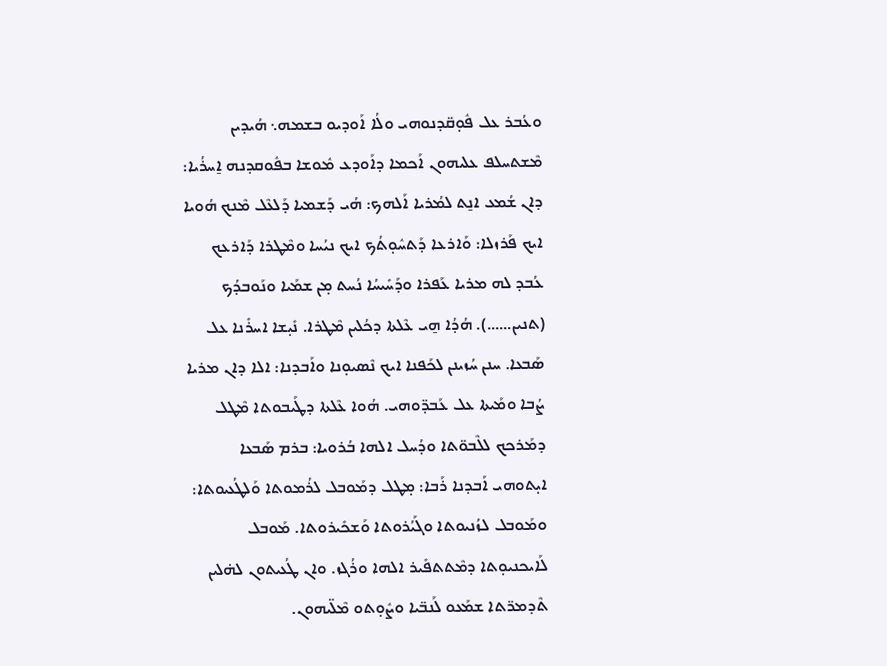ܘܥܳܒܪ ܥܠ ܦܽܘ̣ܩ̈ܕܢܘܗܝ ܘܠܳܐ ܐܰܘܕܝܘ ܒܫܡܗ܆ ܗܳܝܕܝܢ ܡܶܫܬܚܠܦ ܥܠܝܗܘܢ ܐܰܟܡܐ ܕܐܰܘܕܥ ܡܽܘܫܐ ܒܦܽܘܩܕܢܗ ܐ̱ܚܪܳܝܐ: ܕܐܢ ܫܳܡܥ ܐܢ̱ܬ ܠܡܳܪܝܐ ܐܰܠܗܟ: ܗܳܝ ܕܰܫܡܝܐ ܕܰܠܥܶܠ ܡܶܢܟ ܗܳܘܝܐ ܐܝܟ ܦܰܪܙܠܐ: ܘܰܐܪܥܐ ܕܰܬܚܽܘ̣ܬܳܟ ܐܝܟ ܢܝܳܚܐ ܘܡܶܛܪܐ ܕܰܐܪܥܟ ܥܳܒܕ ܠܗ ܡܪܝܐ ܥܰܦܪܐ ܘܕܰܚܺܝܚܳܐ ܢܳܚܬ ܡ̣ܢ ܫܡܰܝܐ ܘܢܰܘܒܕܳܟ (ܬܢܝܢ……). ܗܳܕܳܐ ܗ̱ܝ ܥܶܠܬܐ ܕܟܳܠܝܢ ܡܶܛܪܐ. ܢܺܝ̣ܫܐ ܐܚܪܺܢܐ ܥܠ ܣܰܒܥܐ. ܚܢܢ ܚܳܙܝܢܢ ܠܟܰܦܢܐ ܐܝܟ ܢܶܣܝܘ̣ܢܐ ܘܐܰܒܕܢܐ: ܐܠܐ ܕܐܢ ܡܪܝܐ ܨܳܒܐ ܘܡܰܝܬܐ ܥܠ ܥܰܒܕ̈ܘܗܝ. ܗܳܘܐ ܥܶܠܬܐ ܕܛܰܝܒܘܬܐ ܡܶܛܠ ܕܡܰܪܟܟ ܠܠܶܒܘ̈ܬܐ ܘܕܳܚܠ ܐܠܗܐ ܒܳܪܘܝܐ: ܒܪܡ ܣܰܒܥܐ ܐܝ̣ܬܘܗܝ ܐܰܒܕܢܐ ܪܰܒܐ: ܡ̣ܛܠ ܕܡܰܘܒܠ ܠܪܳܡܘܬܐ ܘܰܠܛܳܥܝܘܬܐ: ܘܡܰܘܒܠ ܠܙܳܢܝܘܬܐ ܘܓܰܝܳܪܘܬܐ ܘܰܫܟܺܝܪܘܬܐ. ܡܰܘܒܠ ܠܰܐܝܟܢܝܘ̣ܬܐ ܕܡܶܬܬܦܺܝܪ ܐܠܗܐ ܘܪܳܓܙ. ܘܐܢ ܛܳܥܝܬܘܢ ܠܗ̇ܠܝܢ ܬܶܕܡܪ̈ܬܐ ܫܡܰܥܘ ܠܰܢܒ̈ܝܐ ܘܨܽܘ̣ܬܘ ܡܶܠ̈ܝܗܘܢ.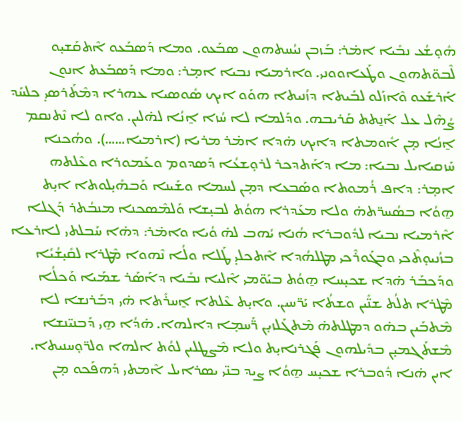ܗܽܘ̣ܫܳܥ ܢܒܺܝܐ ܐܡ̇ܪ: ܒܰܙܒܢ ܢܝܳܚܬܗܘܢ ܣܒܰܥܘ. ܘܡܐ ܕܰܣܒܰܥܘ ܐܶܬܩܰܫܝ̣ܘ ܠܶܒܘ̈ܬܗܘܢ ܘܛܰܥܐܘܘܢܝ. ܘܐܪܡܝܐ ܢܒܝܐ ܐܡ̣ܪ: ܘܡܐ ܕܰܣܒܰܥܬ ܐܢܘܢ ܐܰܪܫܰܥܘ ܘܶܐܙܰܠܘ ܠܒܰܝܬܐ ܕܙܳܢܝܬܐ ܗܘܰܘ ܐܝܟ ܣܽܘܣܝܐ ܥܗܪܐ ܕܡܶܬܰܪܣܝ̣ ܟܠܚܰܕ ܨܳܗܶܠ ܥܠ ܐܰܢ̱ܬܬ ܩܰܪܝܒܗ. ܘܕܰܠܡܐ ܠܐ ܚܳܙܐ ܐ̱ܢܳܐ ܠܗ̇ܠܝܢ. ܘܐܘ ܠܐ ܢܶܬܢܩܡ ܐ̱ܢܳܐ ܡ̣ܢ ܐܽܘܡܬܐ ܕܐܝܟ ܗ̇ܕܐ ܐܡ̇ܪ ܡܪܝܐ (ܐܪܡܝܐ……). ܘܗܳܟܢܐ ܚܰܙܩܝܐܝܠ ܢܒܝܐ: ܡܐ ܕܐܰܬܕܟܪ ܠܪܘ̣ܫܥܳܐ ܕܰܣܕܘܡ ܘܥܰܡܘܪܐ ܘܥܶܠܬܗ ܐܡ̣ܪ: ܕܐܦ ܪܳܡܘܬܐ ܘܣܰܒܥܐ ܕܡ̣ܢ ܠܚܡܐ ܘܫܰܝܢܐ ܘܰܒܗܺܝ̣ܠܘܬܐ ܐܝ̣ܬ ܗ̱ܘܳܐ ܒܣܳܚܪ̈ܬܗ̇ ܘܠܐ ܡܥܰܕܪܐ ܗܘܳܬ ܠܒܝ̣ܫܐ ܘܰܠܡܶܣܟܢܐ ܡܢܒܳܬܪ ܕܰܓܠܐ ܐܶܪܡܝܐ ܢܒܝܐ ܠܕܽܘܒܪܐ ܗܳܢܐ ܝܳܗܒ ܠܗ̇ ܘܳܝܐ ܘܐܡ̇ܪ: ܕܗ̇ܐ ܚܰܒܠܬܝ ܠܐܪܥܐ ܒܙܳܢܝܘ̣ܬܶܟܝ ܘܒܓܰܘܪܶܟܝ ܡܛܠܗܳܕܐ ܐܶܬܟܠܝ̣ ܛܰܠܐ ܘܠܳܐ ܢܶܗܘܐ ܡܶܛܪܐ ܠܩܺܝ̣ܫܳܝܳܐ ܘܕܰܟܒܰܪ ܗ̇ܕܐ ܫܟܝ̣ܚܐ ܗ̱ܘܳܬ ܒܝܰܘ̈ܡܝ ܐܶܠܝܐ ܢܒܺܝܐ ܕܐܰܣܰܪ ܫܡܰܝܐ ܘܰܟܠܳܐ ܡܶܛܪܐ ܬܠܳܬ ܫܢ̈ܺܝܢ ܘܫܬܳܐ ܝܰܪ̈ܚܝܢ. ܘܐܝ̣ܬ ܥܶܠܬܐ ܐ̱ܚܪܺܬܐ ܗ̇ܝ ܕܒܰܪܢܫܐ ܠܐ ܡܶܬܒܰܝܢ ܒܗ̇ܘ ܕܡܛܠܬܗ̇ ܡܶܬܓܰܠܙܝ̣ܢ ܪ̈ܰܚܡ̣ܐ ܕܐܠܗܐ. ܗ̇ܕܳܐ ܗ̱ܝ ܕܰܒܢܝ̈ܢܫܐ ܡܶܫܬܰܓܡܝ̣ܢ ܒܕܺܝܠܗܘܢ ܦܰܓܪܢܐܝ̣ܬ ܘܠܐ ܡܶܨܛܠܝܢ ܠܘܳܬ ܐܠܗܐ ܘܠܪ̈ܘ̣ܚܢܝܬܐ. ܐܝܢ ܗ̇ܢܐ ܕܽܘܒܪܐ ܫܟܝ̣ܚ ܗ̱ܘܳܐ ܨܝܕ ܒܢ̈ܝ ܝܣܪܐܝܠ ܐܶܡܬܝ ܕܰܗܦܰܟܘ ܡ̣ܢ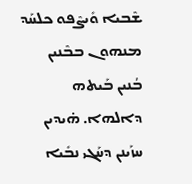ܫܶܒܝܐ ܘܺܝܨܶܦܘ ܟܠܚܰܕ ܡܢܗܘܢ ܒܒܶܢܝܢ ܒܳܢܝܢ ܒܰܝܬܗ ܕܐܠܗܐ. ܗ̇ܝܕܝܢ ܚܙܰܝܢܢ ܕܚܰܓܝ ܢܒܺܝܐ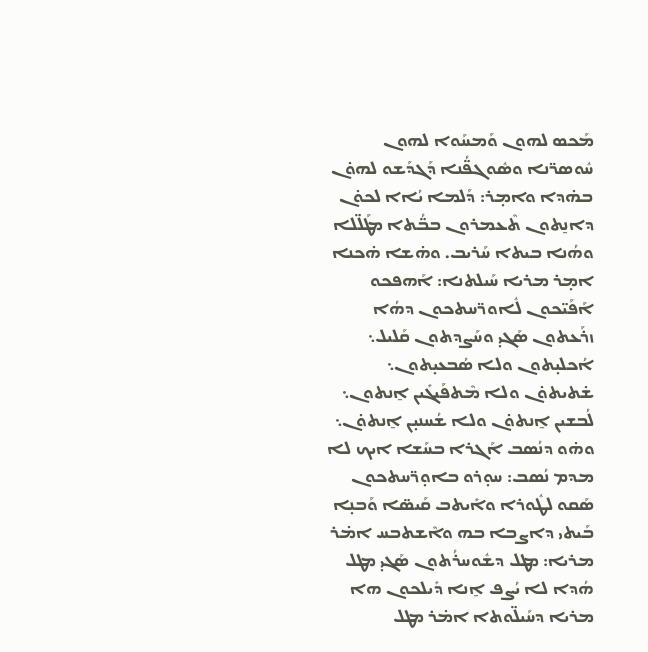ܡܰܟܣ ܠܗܘܢ ܘܰܡܚܰܘܐ ܠܗܘܢ ܚܽܘܣܪ̈ܢܐ ܘܣܽܘܓܦ̈ܳܢܐ ܕܰܓܕܰܫܘ ܠܗܘ̇ܢ ܒܗ̇ܕܐ ܘܐܡ̣ܪ: ܕܰܠܡܐ ܝܳܐܐ ܠܟܘ̇ܢ ܕܐܢ̱ܬܘܢ ܬܶܥܡܪܘܢ ܒܒ̈ܳܬܐ ܡܛܰܠ̈ܠܐ ܘܗܳܢܐ ܒܝܬܐ ܚܰܪܝܒ. ܘܗ̇ܫܐ ܗ̇ܟܢܐ ܐܡ̣ܪ ܡܪܝܐ ܚܰܝܠܬܢܐ: ܐܰܗܦܟܘ ܐܰܦܰܝ̈ܟܘܢ ܠܽܐܘܪ̈ܚܬܟܘܢ ܕܗܳܐ ܙܪܰܥܬܘܢ ܣܰܓܝ̣ ܘܚܰܨܕܬܘܢ ܩܰܠܝܠ܆ ܐܳܟܠܝ̣ܬܘܢ ܘܠܐ ܣܳܒܥܝ̣ܬܘܢ܆ ܫ̇ܬܝܬܘ̇ܢ ܘܠܐ ܡܶܬܦܰܝܓܺܝܢ ܐ̱ܢܬܘܢ܆ ܠܳܒܫܝܢ ܐ̱ܢܬܘ̇ܢ ܘܠܐ ܫܳܚܢܝ̣ܢ ܐ̱ܢܬܘ̇ܢ܆ ܘܗ̇ܘ ܕܢܳܣܒ ܐܰܓܪܐ ܒܚܰܫܐ ܐܝܟ ܠܐ ܡܕܡ ܢܳܣܒ: ܚܘ̣ܪܘ ܒܐܘ̣ܪ̈ܚܬܟܘܢ ܣܰܩܘ ܠܛܽܘܪܐ ܘܐܺܝܬܒ ܩܰܝܣ̈ܐ ܘܰܒܢ̣ܐ ܒܰܝܬܝ ܕܐܨܒܐ ܒܗ ܘܐܶܫܬܒܚ ܐܡ̇ܪ ܡܪܝܐ: ܡܛܠ ܕܫܽܘܚܪܳܬܘܢ ܣܰܓܝ̣ ܡܛܠ ܗܳܕܐ ܠܐ ܝܳܨܦ ܐ̱ܢܐ ܕܺܝܠܟܘܢ ܗܐ ܡܪܝܐ ܕܚܰܝܠ̈ܘܬܐ ܐܡ̇ܪ ܡܛܠ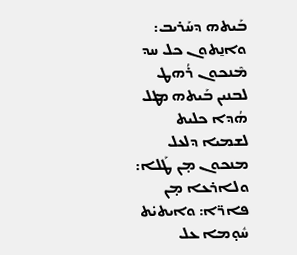ܒܰܝܬܗ ܕܚܰܪܝܒ: ܘܐܢ̱ܬܘܢ ܟܠ ܚܕ ܡܶܢܟܘܢ ܪܳܗܛ ܠܒܢܝܢ ܒܰܝܬܗ ܡܛܠ ܗܳܕܐ ܟܠܝܬ ܠܫܡܝܐ ܕܠܥܠ ܡܢܟܘܢ ܡ̣ܢ ܛܰܠܐ: ܘܠܐܪܥܐ ܡ̣ܢ ܦܐܪ̈ܐ: ܘܐܝܬܝ̇ܬ ܚܽܘ̣ܡܐ ܥܠ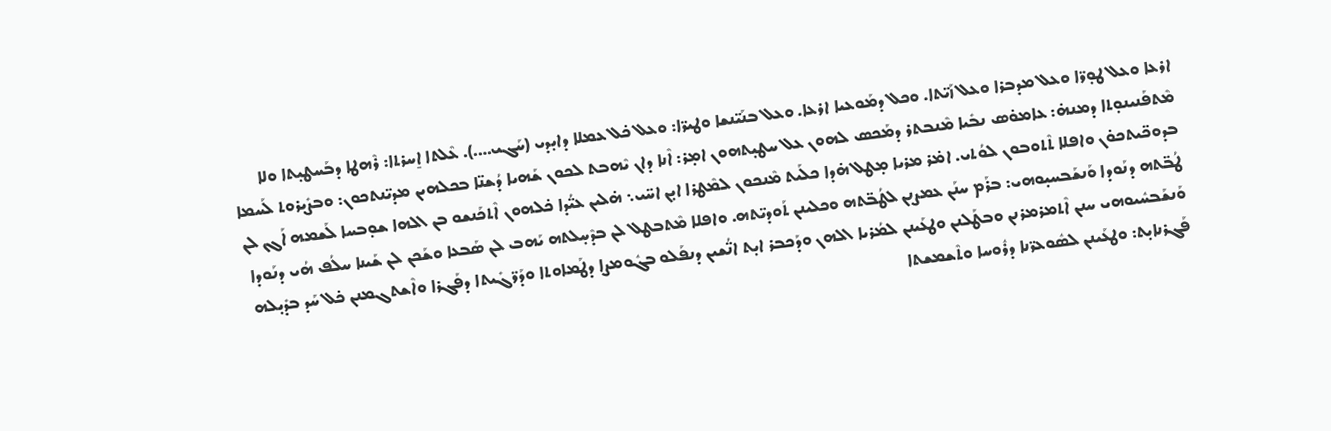ܐܪܥܐ ܘܥܠ ܛܘ̣ܪ̈ܐ ܘܥܠ ܡܕܒܪܐ ܘܥܠ ܙܰܝ̈ܬܐ. ܘܟܠ ܕܡܰܘܥܝܐ ܐܪܥܐ. ܘܥܠ ܒܢܰܝ̈ܢܫܐ ܘܛܝܪ̈ܐ: ܘܥܠ ܟ̇ܠ ܥܡܠܐ ܕܐܝ̣ܕܝ (ܚܰܓܝ….). ܥܶܠܬܐ ܐ̱ܚܪܬܐ: ܪܶܗܛܐ ܕܒܰܚܛܝ̣ܬܐ ܘܠܐ ܡܶܬܦܰܢܝܢܘ̣ܬܐ ܕܡܢܗ̇: ܥܐܡܘ̇ܣ ܢܒܺܝܐ ܡܶܢܒܬܪ ܕܡܰܟܣ ܠܗܘܢ ܥܠ ܚܛܝ̣ܬܗܘܢ ܐܡ̣ܪ: ܐܶܢܐ ܕܐܢ ܝܶܗܒܬ ܠܟܘܢ ܫܰܗܝܐ ܕܳܫܢ̈ܐ ܒܟܠܗܝܢ ܡܕܝ̈ܢܬܟܘܢ: ܘܒܨܺܝ̣ܪܘܬ ܠܰܚܡܐ ܒܕܘܟ̈ܝܬܟܘ̇ܢ ܘܐܦܠܐ ܬܶܬܘܒܘܢ ܠܘܳܬܝ. ܐܡ̇ܪ ܡܪܝܐ ܡ̣ܛܠ ܗ̇ܕܐ ܟܠܰܝܬ ܡܶܢܟܘܢ ܠܡܶܛܪܐ ܐܝ̣ܢ ܐܚ̈ܝ܆ ܗ̇ܠܝܢ ܥܝ̈ܳܕܐ ܟ̇ܠܗܘܢ ܐܶܬܟܰܢܫܘ ܒܢ ܐܠܗܐ ܫܘ̣ܒܚܐ ܠܰܫܡܗ ܐܰܓܢ ܠܢ ܛܳܒ̈ܬܗ ܕܢܰܘܕܐ ܘܰܢܫܰܒܚܝ̣ܘܗܝ: ܒܪܰܡ ܚܢܰܢ ܥܡܨܢܢ ܠܛܳܒ̈ܬܗ ܘܟܠܝܢܢ ܬܰܘܕܝ̈ܬܗ. ܘܐܦܠܐ ܡܶܬܒܛܠ ܠܢ ܒܕܶܚ̣ܠܬܗ ܝܰܗܒ ܠܢ ܣܰܒܥܐ ܘܫܰܟܢ ܠܢ ܫܰܝܢܐ ܚܠܳܦ ܗܳܝ ܕܢܰܘܕܐ ܘܰܢܫܰܒܚܽܝܘܗܝ ܚܢܢ ܐܶܬܡܪܡܪܢܢ ܘܒܛܰܠܢܢ ܘܛܥܰܝܢܢ ܠܡܳܪܝܐ ܐܠܗܢ ܘܕܰܟܒܪ ܐܝ̣ܬ ܐܢ̈ܳܫܝܢ ܕܢܦܰܠܘ ܒܓܽܘܡܨܐ ܕܛܰܡܐܘܬܐ ܘܕܰܪ̈ܓܺܝܬܐ ܕܦܰܓܪܐ ܘܐܶܫܬܓܡܢܢ ܟ̇ܠ ܚܰܕ ܒܕܺܝ̣ܠܗ ܦܰܓܪܢܐܝ̣ܬ: ܘܛܥܰܝܢܢ ܠܣܽܘܥܪ̈ܢܐ ܕܪܽܘܚܐ ܘܬܶܫܡܫܬܐ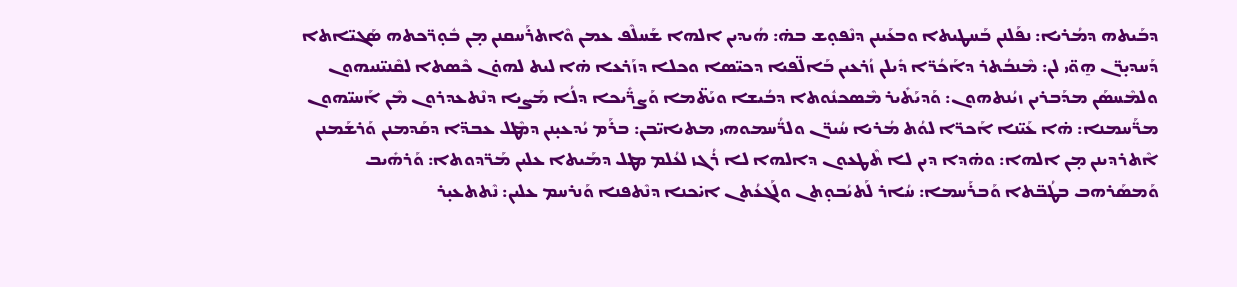ܕܒܰܝܬܗ ܕܡܳܪܝܐ: ܢܦܰܠܢܢ ܒܰܚܛܝܬܐ ܘܒܥܰܝܢܢ ܕܢܶܦܘ̣ܫ ܒܗ̇: ܗܳܝܕܝܢ ܐܠܗܐ ܫܰܚܠܶܦ ܥܡܢ ܘܶܐܬܪܰܚܩܢܢ ܡ̣ܢ ܒܽܘ̣ܪ̈ܟܬܗ ܣܰܓܝ̈ܐܬܐ ܕܰܚܕܝ̣ܪ̈ܢ ܗ̱ܘ̈ܝ ܠܢ: ܡܶܢܒܳܬܪ ܕܐܰܟܳܪ̈ܐ ܕܺܝܠܢ ܙܳܪܥܝܢ ܒܰܐܠ̈ܦܝܐ ܕܟܝ̈ܣܐ ܘܟܠܐ ܕܙܰܪܥܐ ܗ̇ܐ ܠܝܬ ܠܗܘ̇ܢ ܟܶܣܬܐ ܠܩܶܢܝ̈ܢܝܗܘܢ ܘܠܡܶܚܣܰܢ ܡܕܰܒܪܝܢ ܙܝܳܢܬܗܘܢ: ܘܰܕܝܰܬܺܝܪ ܡܶܣܟܢܽܘܬܐ ܕܒܳܝܫܐ ܘܝܰܬ̈ܡܐ ܘܰܨܪ̈ܺܝܟܐ ܕܠܳܐ ܡܰܨܝܐ ܕܢܶܬܥܕܪܘܢ ܡܶܢ ܐܰܚܝ̈ܗܘܢ ܡܪ̈ܰܚܡܢܐ: ܗ̇ܐ ܥܰܝ̈ܢܐ ܐܰܟܪ̈ܐ ܠܘܳܬ ܡܳܪܝܐ ܚܳܝܪ̈ܢ ܘܠܪ̈ܳܚܡܘܗܝ ܡܬܝܐܝ̈ܒܢ: ܒܪܰܡ ܝܳܕܥܝ̣ܢܢ ܕܡܶܛܠ ܥܒܕ̈ܐ ܕܩܰܕܡܢܢ ܘܰܪܫܰܡܢܢ ܐܶܬܪܕܝܢܢ ܡ̣ܢ ܐܠܗܐ: ܘܗ̇ܕܐ ܕܝܢ ܠܐ ܬܶܛܥܘܢ ܕܐܠܗܐ ܠܐ ܪܳܓܙ ܠܥܳܠܡ ܡܛܠ ܕܡܰܝܬܐ ܥܠܝܢ ܡܰܪ̈ܕܘܬܐ: ܘܰܪܗܺܝܒ ܘܰܡܣܰܪܗܒ ܒܛܳܒ̈ܬܐ ܘܰܒܪܰܚܡܐ: ܚܳܐܪ ܠܰܬܝܳܒܘ̣ܬܢ ܘܠܰܓܥܳܬܢ ܐܝ̇ܟܢܐ ܕܢܶܬܦܢܐ ܘܰܢܪܚܡ ܥܠܝܢ: ܢܶܬܬܥܝ̣ܪ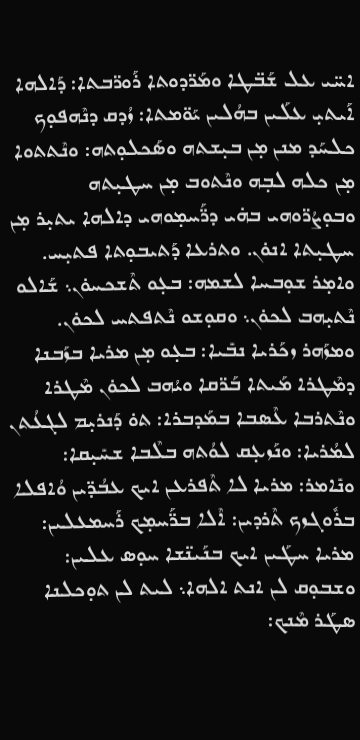ܐܚ̈ܝ ܥܠ ܫܰܒ̈ܛܐ ܘܡܰܪ̈ܕܘܬܐ ܪܰܘܪ̈ܒܬܐ: ܕܰܐܠܗܐ ܐܰܝܬܝ̣ ܥܠܰܝܢ ܒܗܳܠܝܢ ܝܰܘ̈ܡܬܐ: ܙܳܕܩ ܕܢܶܗܦܘ̣ܟ ܟܠܚܰܕ ܡܢܢ ܡ̣ܢ ܒܝ̣ܫܬܗ ܘܣܰܟܠܘ̣ܬܗ: ܘܢܶܬܬܘܐ ܡ̣ܢ ܟܠܗ ܠܒ̣ܗ ܘܢܶܬܘܒ ܡ̣ܢ ܚܛܝ̣ܬܗ ܘܒܘ̣ܨܳܪ̈ܘܗܝ ܒܗ̇ܝ ܕܪ̈ܰܚܡ̣ܘܗܝ ܕܐܠܗܐ ܝܬܝ̣ܪ ܡ̣ܢ ܚܛܝ̣ܬܐ ܐܢܘ̇ܢ. ܘܬܪܥܐ ܕܰܬܝܒܘ̣ܬܐ ܦܬܝ̣ܚ. ܘܐܡ̣ܪ ܫܘ̣ܒܚܐ ܠܫܡܗ: ܒܥ̣ܘ ܬܶܫܟܚܘ̇ܢ܆ ܫܰܐܠܘ ܢܶܬܝ̣ܗܒ ܠܟܘ̇ܢ܆ ܘܩܘ̣ܫܘ ܢܶܬܦܬܚ ܠܟܘ̇ܢ. ܘܡܙܰܗܪ ܙܟܰܪܝܐ ܢܒܺܝܐ: ܒܥ̣ܘ ܡ̣ܢ ܡܪܝܐ ܒܙܰܒܢܐ ܕܡܶܛܪܐ ܡܰܝܬܐ ܒܰܪ̈ܩܐ ܘܝܳܗܒ ܠܟܘ̇ܢ ܡܶܛܪܐ ܘܢܶܬܪܒܐ ܥܶܣܒܐ ܒܡܰܕܒܪܐ: ܬܘ̇ ܕܰܢܪܝ̣ܡ ܠܓܥܳܬܢ ܠܡܳܪܝܐ: ܘܢܰܙܥ̣ܩ ܠܘܳܬܗ ܒܠܶܒܐ ܫܚܺܝ̣ܩܐ: ܘܢܺܐܡܪ: ܡܪܝܐ ܠܐ ܬܶܦܪܥܢ ܐܝܟ ܥܒܳܕ̈ܝܢ ܘܳܐܦܠܐ ܒܪܽܘܓܙܟ ܬܶܪܕܝܢ: ܐܶܠܐ ܒܪ̈ܰܚܡ̣ܟ ܪܰܚܡܥܠܝܢ: ܡܪܝܐ ܚܛܰܝܢ ܐܝܟ ܒܢܰܝܢ̈ܫܐ ܚܘ̣ܣ ܥܠܝܢ: ܘܫܒܘ̣ܩ ܠܢ ܐܢܬ ܐܠܗܐ܆ ܠܝܬ ܠܢ ܬܘ̣ܟܠܢܐ ܣܛܰܪ ܡܶܢܟ: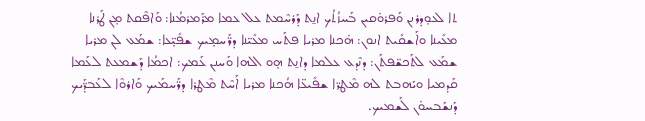ܬܐ ܠܥܘ̣ܕܪܢܢ ܘܰܦܪܘ̇ܩܝܢ ܒܰܚܙܳܬܳܟ ܐܢ̱ܬ ܕܰܪܚܶܡܬ ܥܠ ܥܡܐ ܡܪܰܡܪܡܳܢܐ: ܘܰܐܦܶܩܬ ܡ̣ܢ ܛܰܪܢܐ ܡܥܺܝܢܐ ܘܐܰܫܩܺܝܬ ܐܢܘܢ: ܗ̇ܟܢܐ ܡܪܝܐ ܦܬܰܚ ܡܥܺܝ̈ܢܐ ܕܪ̈ܰܚܡ̣ܝܟ ܫܦܺܝ̣̈ܥܐ: ܫܡܰܥ ܠܢ ܡܪܝܐ ܫܡܰܥ ܠܬܰܟܫ̈ܦܬܰܢ: ܕܢܶܕܥ ܥܠܡܐ ܕܐܢ̱ܬ ܗ̣ܘ ܐܠܗܐ ܘܰܚܢܢ ܥܰܡܟ: ܐܟܡܳܐ ܕܰܫܡܥܬ ܠܥܰܡܐ ܩܰܕܡܝܐ ܘܝܰܗܒܬ ܠܗ ܡܶܛܪ̈ܐ ܫܦܺܝܥ̈ܐ ܗܳܟܢܐ ܡܪܝܐ ܐܰܚܶܬ ܡܶܛܪܐ ܕܪ̈ܰܚܡܰܝܟ ܘܰܐܪܘܶܐ ܠܥܰܒܕ̈ܰܝܟ ܕܰܢܫܰܒܚܘ̇ܢ ܠܰܫܡܝܟ.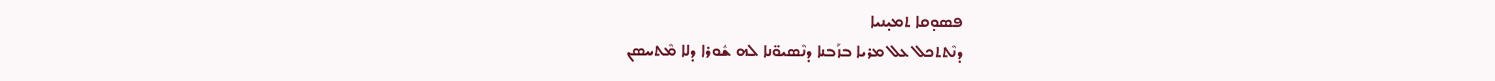ܦܣܘ̣ܩܐ ܬܡܝ̣ܢܝܐ
ܕܢܶܬܬܟܠ ܥܠ ܡܪܝܐ ܒܙܰܒܢܐ ܕܢܶܣܝܘ̈ܢܐ ܠܗ ܫܽܘܪܐ ܕܠܐ ܡܶܬܚܣܢ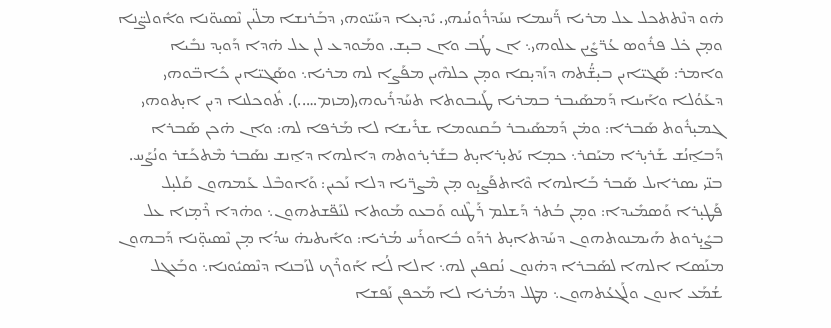ܗ̇ܘ ܕܢܶܬܬܟܠ ܥܠ ܡܪܝܐ ܪ̈ܰܚܡܐ ܢܚܰܕܪܽܘܢܳܝܗܝ. ܝܺܕܝ̣ܥܐ ܕܚܰܝ̈ܘܗܝ ܕܒܰܪܢܫܐ ܡܠ̈ܝܢ ܢܶܣܝܘ̈ܢܐ ܘܐܽܘܠܨ̈ܢܐ ܘܡ̣ܢ ܟ̇ܠ ܦܪܽܘܣ ܥܳܪ̈ܨܺܝܢ ܥܠܘܗܝ܆ ܐܢ ܛܳܒ ܘܐܢ ܒܝ̣ܫ. ܘܡܰܘܕܥ ܠܢ ܥܠ ܗ̇ܕܐ ܕܰܘܝ̣ܕ ܢܒܺܝܐ ܘܐܡܪ: ܣܰܓܝ̈ܐܝܢ ܒܝ̣ܫ̈ܳܬܗ ܕܙܰܕܝ̣ܩܐ ܘܡ̣ܢ ܟܠܗܶܝܢ ܡܦܰܨܐ ܠܗ ܡܪܝܐ܆ ܘܣܰܓܝ̈ܐܝܢ ܟܺܐܒ̈ܘܗܝ ܕܥܰܘܳܠܐ ܘܐܰܝܢܐ ܕܰܡܣܰܝܒܪ ܒܡܪܝܐ ܛܰܝܒܘܬܐ ܬܚܰܕܪܺܝܘܗܝ(ܡܙܡ…..). ܬܽܘܟܠܢܐ ܕܝܢ ܐܝ̣ܬܘܗܝ ܓܡܝ̣ܪܽܘܬ ܣܰܒܪܐ: ܘܡ̇ܢ ܕܰܡܣܰܝܒܪ ܒܰܩܢܘܡܐ ܫܪܺܝܫܐ ܠܐ ܡܰܪܦܐ ܠܗ: ܘܐܢ ܗ̇ܟܢ ܣܰܒܪܐ ܕܰܒܐ̱ܢܳܫ ܫܰܪܝ̣ܪܐ ܡܝܰܩܪ܆ ܟܡ̣ܐ ܝܰܬܝ̣ܪܐܝ̣ܬ ܒܫܰܪܝ̣ܪܘܬܗ ܕܐܠܗܐ ܕܐ̱ܢܫ ܢܣܰܒܪ ܡܶܬܟܰܫܪ ܘܢܳܨܰܚ. ܒܢ̈ܝ ܝܣܪܐܝܠ ܣܰܒܪ ܒܰܐܠܗܐ ܘܶܐܬܦܰܨܝ̣ܘ ܡ̣ܢ ܡܶܨܪ̈ܝܐ ܕܠܐ ܢܰܟܝܢ: ܘܰܐܘܒܶܠ ܥܰܡܗܘܢ ܩܰܠܝ̣ܠ ܦܰܛܝ̣ܪܐ ܘܰܣܡܺܝܕܐ: ܘܡ̣ܢ ܒܳܬܪ ܕܰܫܠܡ ܪܰܛܶܢܘ ܘܰܒܥܘ ܡܰܘܬܐ ܠܢܰܦ̈ܫܬܗܘܢ܆ ܘܗ̇ܕܐ ܪܶܡ̣ܙܐ ܥܠ ܒܨܺܝ̣ܪܘܬ ܗܰܝܡܢܘܬܗܘܢ ܕܚܰܕܬܐܝ̣ܬ ܪܕܰܘ ܒܽܐܘܪܰܚ ܡܳܪܝܐ: ܘܐܺܝܬܝܗ̇ ܚܕܳܐ ܡ̣ܢ ܢܶܣܝܘ̣̈ܢܐ ܕܰܒܗܘܢ ܡܢܰܣܐ ܐܠܗܐ ܠܣܰܒܪܐ ܕܗ̇ܢܘܢ ܢܳܩܦܝܢ ܠܗ܆ ܐܠܐ ܠܳܐ ܐܰܘܪܶܟ ܠܙܰܒܢܐ ܕܢܶܣܝܽܘܢܐ܆ ܘܒܰܥܓܠ ܫܳܡܰܥ ܐܢܘܢ ܘܠܰܓܥܳܬܗܘܢ܆ ܡܛܠ ܕܡܳܪܝܐ ܠܐ ܡܰܟܦܢ ܢܰܦܫܐ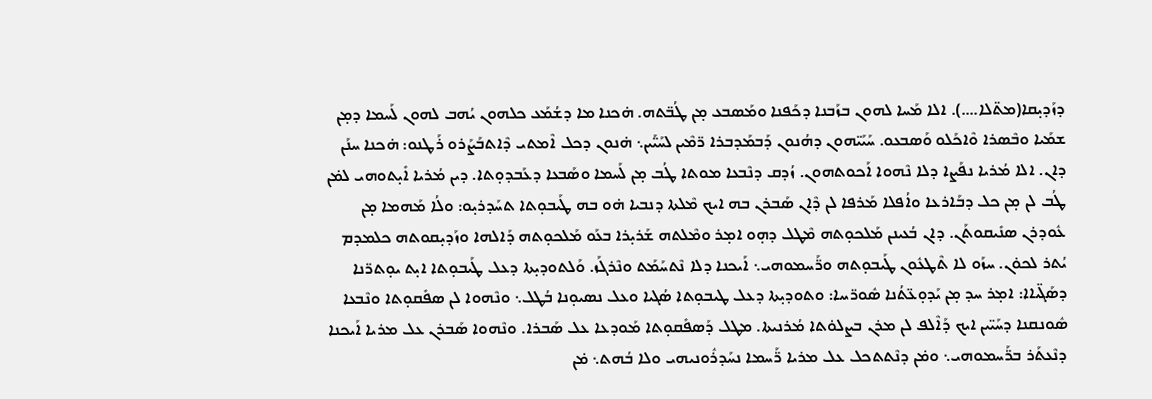ܕܙܰܕܝ̣ܩܐ(ܡܬ̈ܠܐ….). ܐܠܐ ܡܰܚܐ ܠܗܘܢ ܒܙܰܒܢܐ ܕܟܰܦܢܐ ܘܡܰܣܒܥ ܡ̣ܢ ܛܳܒ̈ܬܗ. ܗ̇ܟܢܐ ܡܐ ܕܫܳܡܰܥ ܟܠܗܘܢ ܝܳܗܒ ܠܗܘܢ ܠܰܚܡܐ ܕܡ̣ܢ ܫܡܰܝܐ ܘܒܶܣܪܐ ܘܶܐܟܰܠܘ ܘܰܣܒܥܘ. ܚܰܝܰܝ̈ܗܘܢ ܕܗܳܢܘܢ ܕܰܒܡܰܕܒܪܐ ܪ̈ܡܶܝܢ ܠܚܰܝ̈ܰܝܢ܆ ܗ̇ܢܘܢ ܕܟܠ ܐܶܡܬܝ ܕܶܐܬܒܰܨܰܪܘ ܪܰܛܢܘ: ܗ̇ܟܢܐ ܚܢܰܢ ܕܐܢ. ܐܠܐ ܡܳܪܝܐ ܢܦܰܨܐ ܕܠܐ ܢܶܗܘܐ ܐܰܟܘܬܗܘܢ. ܙܳܕܩ ܕܢܶܒܥܐ ܡܘܬܐ ܛܳܒ ܡ̣ܢ ܠܰܚܡܐ ܘܣܰܒܥܐ ܕܥܰܒܕܘ̣ܬܐ. ܕܝܢ ܡܳܪܝܐ ܐܺܝ̣ܬܘܗܝ ܠܡ̇ܢ ܛܳܒ ܠܢ ܡ̣ܢ ܟܠ ܕܒܰܐܪܥܐ ܘܐܳܦܠܐ ܡܰܪܦܐ ܠܢ ܕܶܐܢ ܣܰܒܪܢ ܒܗ ܐܝܟ ܡܶܠܬܐ ܕܢܒܝܐ ܗ̇ܘ ܒܗ ܛܰܝܒܘ̣ܬܐ ܬܚܰܕܪܝ̣ܘ: ܘܠܳܐ ܡܰܗܡܐ ܡ̣ܢ ܥܽܘܕܪܢ ܣܢܺܝܩܘܬܰܢ. ܕܐܢ ܒܳܥܝܢܢ ܡܰܠܟܘ̣ܬܗ ܡܶܛܠ ܕܗ̣ܘ ܐܡ̣ܪ ܘܡܶܠܬܗ ܫܰܪܝ̣ܪܐ ܒܥܰܘ ܡܰܠܟܘ̣ܬܗ ܕܰܐܠܗܐ ܘܙܰܕܝ̣ܩܘܬܗ ܟܠܡܕܡ ܝܳܬܪ ܠܟܘ̇ܢ. ܚܙܰܘ ܠܐ ܬܶܛܥܽܘܢ ܛܰܝܒܘ̣ܬܗ ܘܪ̈ܰܚܡܘܗܝ܆ ܐܰܝܟܢܐ ܕܠܐ ܢܶܬܚܰܡܰܬ ܘܢܶܪܓܰܙ. ܘܰܠܬܘܕܝ̣ܬܐ ܕܥܠ ܛܰܝܒܘ̣ܬܐ ܐܝ̣ܬ ܝܘ̣ܬܪ̈ܢܐ ܕܣܰܓ̈ܝܐܐ: ܐܡ̣ܪ ܚܕ ܡ̣ܢ ܝܰܕܘ̣ܥ̈ܬܳܢܐ ܣܽܘܪ̈ܝܝܐ: ܘܬܘܕܝ̣ܬܐ ܕܥܠ ܛܝܒܘ̣ܬܐ ܣܳܓܝܐ ܘܥܠ ܢܣܝܘ̣ܢܐ ܒܳܛܠ܆ ܘܢܶܗܘܐ ܠܢ ܣܦܺܩܘ̣ܬܐ ܘܢܶܒܥܐ ܣܽܘܢܩܢܐ ܕܚܰܝ̈ܝܢ ܐܝܟ ܕܰܐܶܠܦ ܠܢ ܡܪܢ ܒܨܠܘ̇ܬܐ ܡܳܪܢܝܬܐ. ܡܛܠ ܕܰܣܦܺܩܘ̣ܬܐ ܡܰܘܕܥܐ ܥܠ ܣܰܒܪܐ. ܘܢܶܗܘܐ ܣܰܒܪܢ ܥܠ ܡܪܝܐ ܐܰܝܟܢܐ ܕܢܶܥܬܰܪ ܒܪ̈ܰܚܡܘܗܝ܆ ܘܡ̇ܢ ܕܢܶܬܬܟܠ ܥܠ ܡܪܝܐ ܪ̈ܰܚܡܐ ܢܚܰܕܪܽܘܢܝܗܝ ܘܠܐ ܒܳܗܬ܆ ܡ̇ܢ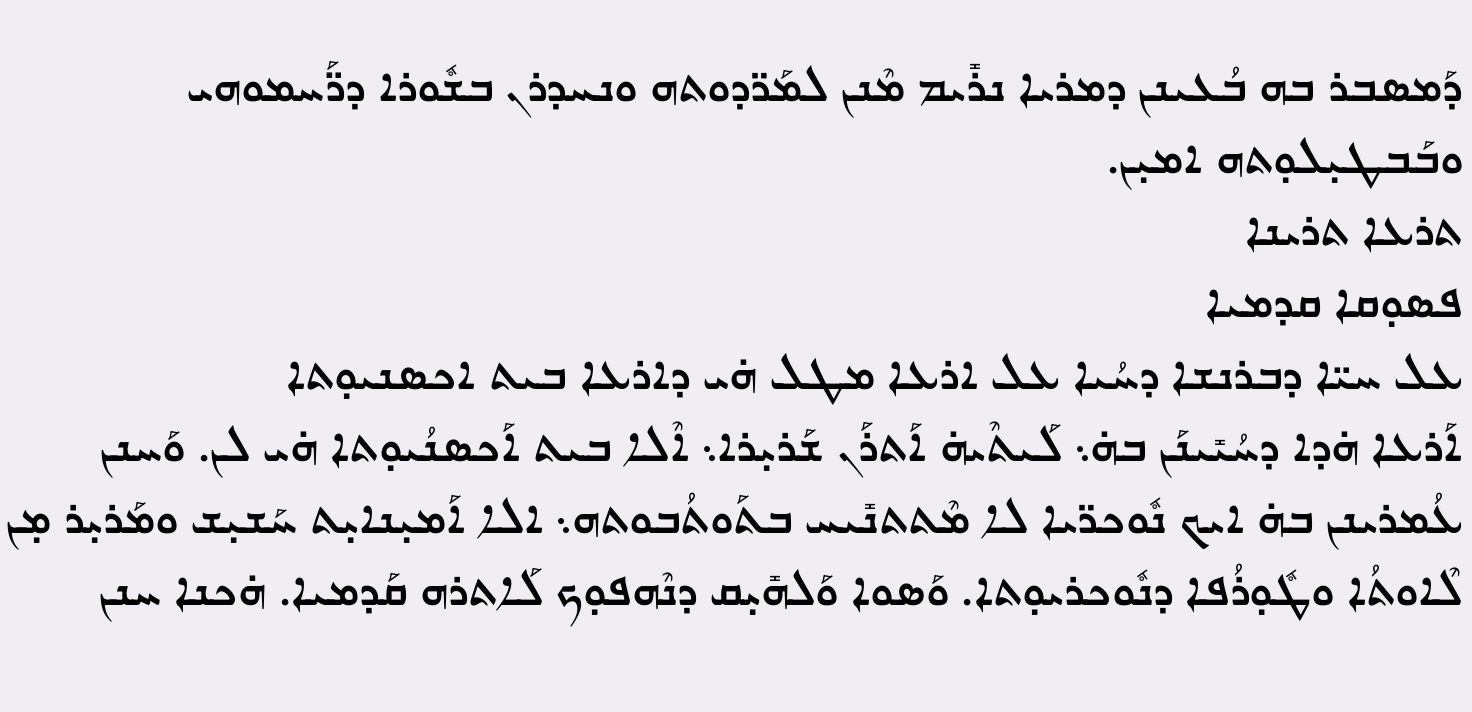ܕܰܡܣܒܪ ܒܗ ܒܳܥܝܢܢ ܕܡܪܝܐ ܢܪܺܝܡ ܡܶܢܢ ܠܡܰܪ̈ܕܘܬܗ ܘܢܚܕܪܢ ܒܫܽܘܪܐ ܕܪ̈ܰܚܡܘܗܝ ܘܒܰܒܛܝ̣ܠܘ̣ܬܗ ܐܡܝ̣ܢ.
ܬܪܥܐ ܬܪܝܢܐ
ܦܣܘ̣ܩܐ ܩܕܡܝܐ
ܥܠ ܚܝ̈ܐ ܕܒܪܢܫܐ ܕܚܳܝܐ ܥܠ ܐܪܥܐ ܡܛܠ ܗ̇ܝ ܕܐܪܥܐ ܒܝܬ ܐܟܣܢܝܘ̣ܬܐ
ܐܰܪܥܐ ܗ̇ܕܐ ܕܚܳܝܺܝܢܰܢ ܒܗ̇܆ ܠܰܝܬܶܝܗ̇ ܐܰܬܪܰܢ ܫܰܪܝ̣ܪܐ܆ ܐܶܠܐ ܒܝܬ ܐܰܟܣܢܳܝܘ̣ܬܐ ܗ̇ܝ ܠܢ. ܘܰܚܢܢ ܥܳܡܪܝܢܢ ܒܗ̇ ܐܝܟ ܢܽܘܟܪ̈ܝܐ ܠܐ ܡܶܬܬܢܺܝܚ ܒܬܰܘܬܳܒܘܬܗ܆ ܐܠܐ ܐܰܡܝ̣ܢܐܝ̣ܬ ܚܰܫܝ̣ܫ ܘܡܰܪܝ̣ܪ ܡ̣ܢ ܠܶܐܘܬܳܐ ܘܛܽܘ̣ܪܳܦܐ ܕܢܽܘܟܪܝܘ̣ܬܐ. ܘܰܣܘܐ ܘܰܠܗܺܝ̣ܩ ܕܢܶܗܦܘ̣ܟ ܠܰܐܬܪܗ ܩܰܕܡܝܐ. ܗ̇ܟܢܐ ܚܢܢ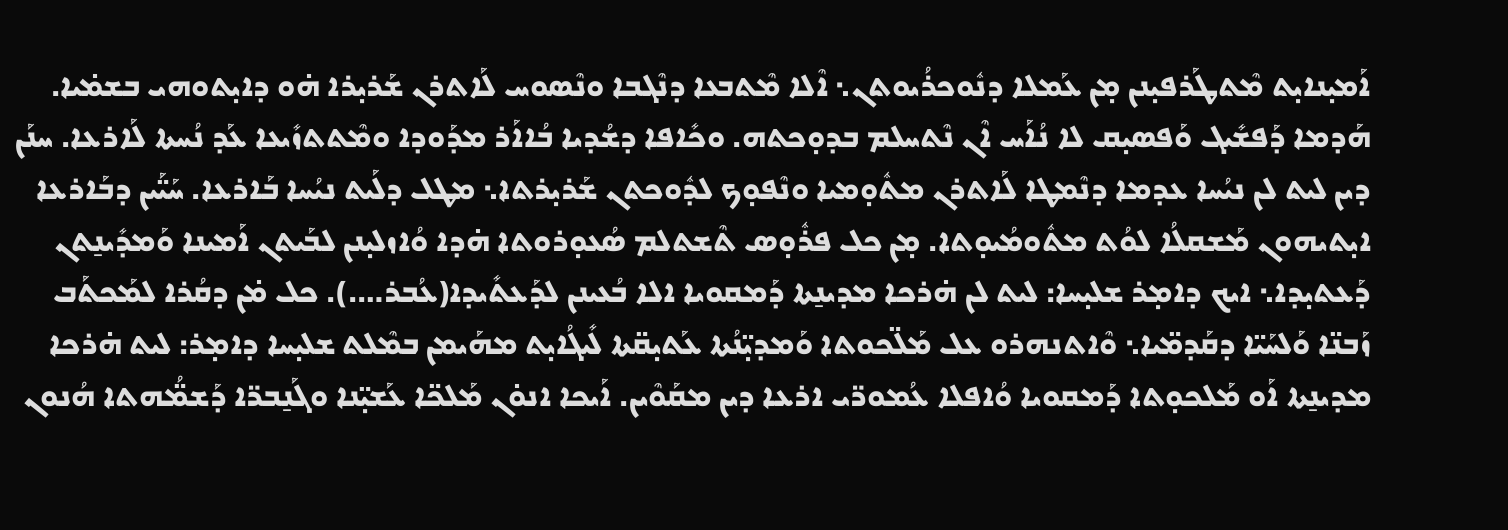ܐܰܡܝ̣ܢܐܝ̣ܬ ܡܶܬܛܰܪܦܝ̣ܢܢ ܡ̣ܢ ܥܰܡܠܐ ܕܢܽܘܟܪܳܝܘܬܢ܆ ܐܶܠܐ ܡܶܬܒܥܐ ܕܢܶܓܒܐ ܘܢܶܣܘܚ ܠܰܐܬܪܢ ܫܰܪܝ̣ܪܐ ܗ̇ܘ ܕܐܝ̣ܬܘܗܝ ܒܫܡ̇ܝܐ. ܗܰܕܡܐ ܕܰܦܫܺܝܓ ܘܰܦܣܝ̣ܩ ܠܐ ܢܳܐܰܚ ܐܶܢ ܢܶܬܚܠܡ ܒܕܘ̣ܟܬܗ. ܘܟܺܐܦܐ ܕܫܳܕܝܐ ܒܳܐܐܰܪ ܡܕܰܘܕܐ ܘܡܶܬܬܙܺܝܥܐ ܥܰܕ ܢܳܚܬܐ ܠܰܐܪܥܐ. ܚܢܰܢ ܕܝܢ ܠܝܬ ܠܢ ܢܝܳܚܐ ܥܕܡܐ ܕܢܶܡܛܐ ܠܰܐܬܪܢ ܡܬܽܘ̣ܡܝܐ ܘܢܶܦܘ̣ܟ ܠܕܽܘܟܬܢ ܫܰܪܝ̣ܪܬܐ܆ ܡܛܠ ܕܠܰܝܬ ܢܝܳܚܐ ܒܰܐܪܥܐ. ܚܰܝ̈ܰܝܢ ܕܒܰܐܪܥܐ ܐܝ̣ܬܝܗܘܢ ܡܰܫܩܠܳܐ ܠܘܳܬ ܡܬܽܘܡܳܝܘ̣ܬܐ. ܡ̣ܢ ܟܠ ܦܪܽܘ̣ܣ ܬܶܫܬܠܡ ܣܳܥܘ̣ܪܘܬܐ ܗ̇ܕܐ ܘܳܐܙܠܝ̣ܢܢ ܠܒܰܝܬܢ ܐܰܡܝܢܐ ܘܰܡܕܺܝܢ̱ܬܢ ܕܰܥܬܝ̣ܕܐ܆ ܐܝܟ ܕܐܡ̣ܪ ܫܠܝ̣ܚܐ: ܠܝܬ ܠܢ ܗ̇ܪܟܐ ܡܕܝܢ̱ܬܐ ܕܰܡܩܘܝܐ ܐܠܐ ܒܳܥܝܢܢ ܠܕܰܥܬܺܝܕܐ(ܥܳܒܪ….). ܟܠ ܡ̇ܢ ܕܩܳܪܐ ܠܡܰܟܬܰܒ ܙܰܒܢ̈ܐ ܘܰܠܚܰܝ̈ܐ ܕܩܰܕܡ̈ܝܐ܆ ܘܶܐܬܢܗܪܘ ܥܠ ܡܰܠ̈ܟܘܬܐ ܘܰܡܕܝ̣̈ܢܳܬܐ ܥܰܬܝ̣ܩ̈ܬܐ ܠܺܝܓܳܐܝ̣ܬ ܡܗܰܝܡܢ ܒܡܶܠܬ ܫܠܝ̣ܚܐ ܕܐܡ̣ܪ: ܠܝܬ ܗ̇ܪܟܐ ܡܕܝܢ̱ܬܐ ܐܰܘ ܡܰܠܟܘ̣ܬܐ ܕܰܡܩܘܝܐ ܘܳܐܦܠܐ ܥܳܡܘܪ̈ܝ ܐܪܥܐ ܕܝܢ ܡܩܰܘܶܝܢ. ܐܰܝܟܐ ܐܢܘ̇ܢ ܡܰܠܟ̈ܐ ܥܰܫܝ̣̈ܢܐ ܘܓܰܢ̱ܒܪ̈ܐ ܕܰܫܡ̈ܳܗܬܐ ܗܳܢܘܢ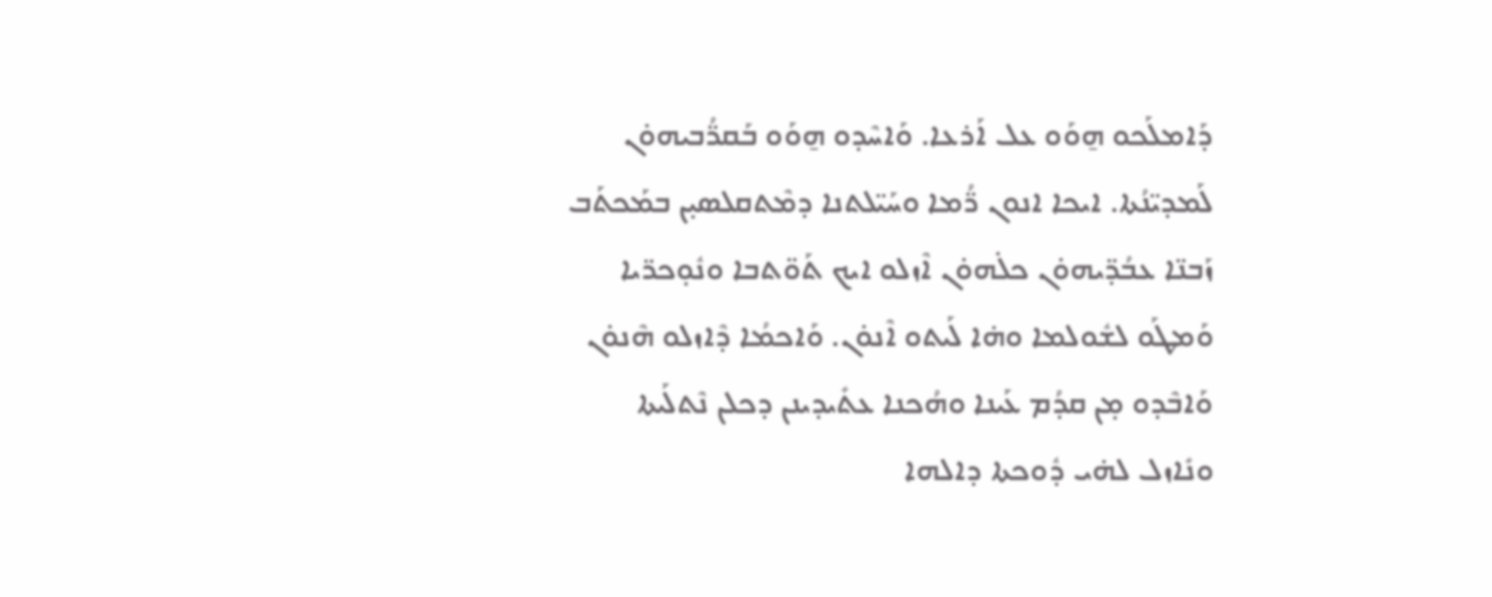ܕܰܐܡܠܰܟܘ ܗ̱ܘܰܘ ܥܠ ܐܰܪܥܐ. ܘܰܐܚܶܕܘ ܗ̱ܘܰܘ ܒܰܩܪ̈ܳܒܝܗܘ̇ܢ ܠܰܡܕܝ̈ܢܳܬܐ. ܐܝܟܐ ܐܢܘܢ ܪ̈ܳܡܐ ܘܚܰܝ̈ܠܬܢܐ ܕܡܶܬܩܠܣܝ̣ܢ ܒܡܰܟܬܰܒ ܙܰܒܢ̈ܐ ܥܒܳܕ̈ܝܗܘ̇ܢ ܟܠ̇ܗܘ̇ܢ ܐܶܙܠܘ ܐܝܟ ܬܰܘ̈ܬܒܐ ܘܢܽܘ̣ܟܪ̈ܝܐ ܘܰܡܛܰܘ ܠܫܽܘܠܡܐ ܘܗ̇ܐ ܠܰܝܬܘ ܐܶܢܘ̇ܢ. ܘܰܐܟܡܳܐ ܕܶܐܙܠܘ ܗܶܢܘ̇ܢ ܘܰܐܒܶܕܘ ܡ̣ܢ ܩܕܳܡ ܥܰܝܢܐ ܘܗܳܟܢܐ ܥܬܺܝܕܝܢܢ ܕܟܠܢ ܢܶܬܠܰܝܬܐ ܘܢܺܐܙܠ ܠܗ̇ܝ ܕܽܘܟܬܐ ܕܐܠܗܐ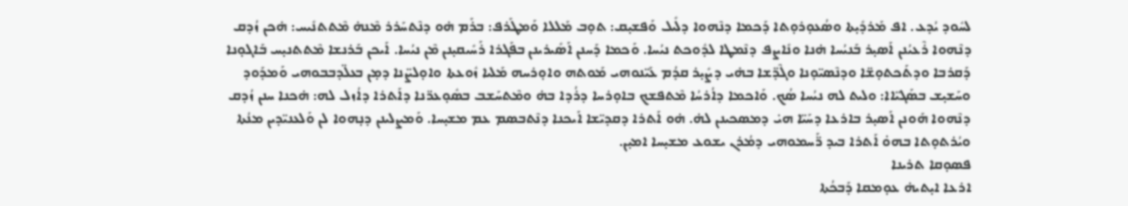ܠܚܽܘܕ ܝܳܕܥ. ܐܦ ܡܰܪܕܺܝ̣ܬܐ ܘܣܳܥܘ̣ܪܘ̣ܬܐ ܕܰܟܡܐ ܕܢܶܗܘܐ ܕܠܺܝܠ ܘܰܦܫܝ̣ܩ: ܬܘ̣ܒ ܡܰܠܠܐ ܘܰܡܛܰܪܦ: ܒܪܰܡ ܗ̇ܘ ܕܢܶܬܚܰܪܪ ܡܶܢܗ̇ ܡܶܬܬܢܺܝܚ: ܗ̇ܟܢ ܙܳܕܩ ܕܢܶܗܘܐ ܪܶܥܝܳܢܢ ܐܰܣܝ̣ܪ ܒܰܢܝܳܚܐ ܗ̇ܢܐ ܘܢܺܐܨܦ ܕܢܶܡܛܐ ܠܕܽܘܟܬ ܢܝܳܚܐ. ܘܰܟܡܐ ܕܰܚܢܢ ܐܰܣܺܝܪܝܢܢ ܒܦܰܓܪܐ ܪܰܚܺܝܩܝ̣ܢܢ ܡܶܢ ܢܝܳܚܐ. ܐܰܝܟܢ ܒܰܪܢܫܐ ܡܶܬܬܢܝ̣ܚ ܒܰܐܓܘ̣ܢܐ ܕܰܩܪܒܐ ܘܕܬܰܟܬܘ̣ܫ̈ܐ ܘܕܢܶܣܝ̈ܘ̣ܢܐ ܘܓܶܕ̈ܫܐ ܒܗ̇ܝ ܕܨܺܝ̣ܪ ܩܕܳܡ ܥܰܝ̈ܢܘܗܝ ܡܰܘܬܗ ܘܐܘ̣ܪܚܗ ܡܰܠܝܐ ܙܽܘܥܬܐ ܘܐܘ̣ܠܨ̈ܢܐ ܕܡ̣ܢ ܒܥܠ̈ܕܒܒܘܗܝ ܘܰܡܕܰܘܕ ܘܚܰܫܝ̣ܫ ܒܣܰܓܝ̈ܐܐ: ܘܠܝܬ ܠܗ ܢܝܳܚܐ ܣܳܟ. ܘܰܐܟܡܐ ܕܐܳܪܚܳܐ ܡܶܬܦܫܟ ܒܐܘ̣ܪܚܐ ܕܪܳܕܐ ܒܗ̇ ܘܡܶܬܚܰܫܒ ܒܣܽܘ̣ܥܪ̈ܢܐ ܕܐܰܬܪܐ ܕܐܳܙܠ ܠܗ: ܗ̇ܟܢܐ ܚܢܢ ܙܳܕܩ ܕܢܶܗܘܐ ܗܰܘܢܢ ܐܰܣܝ̣ܪ ܒܐܪܥܐ ܕܚܰܝ̈ܐ ܗܝ̇ ܕܡܣܟܝܢܢ ܠܗ̇. ܗ̇ܘ ܐܰܬܪܐ ܕܩܕܝ̈ܫܐ ܐܰܝܟܢܐ ܕܢܶܬܒܣܡ ܥܡ ܡܫܝ̣ܚܐ. ܘܰܡܨܠܝܢܢ ܕܢ̣ܗܘܐ ܠܢ ܘܰܠܥܢܝ̈ܕܝܢ ܡܢܳܬܐ ܘܝܳܪܬܘ̣ܬܐ ܒܗܘ̇ ܐܰܬܪܐ ܒܝܕ ܪ̈ܰܚܡܘܗܝ ܕܡܳܪܢ ܝܫܘܥ ܡܫܝ̣ܚܐ ܐܡܝ̣ܢ.
ܦܣܘ̣ܩܐ ܬܪܝܢܐ
ܐܪܥܐ ܐܝ̣ܬܝܗ̇ ܥܘ̣ܡܩܐ ܕܰܒܟܳܬܐ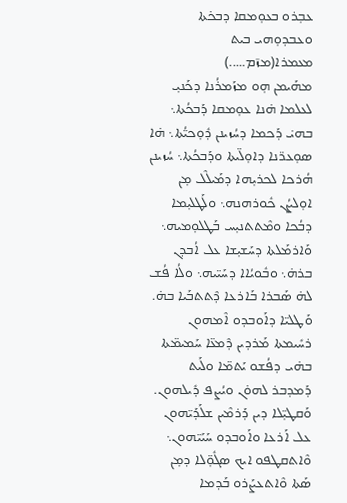ܥܒ̣ܪܘ ܒܥܘ̣ܡܩܐ ܕܒܟ̇ܬܐ ܘܥܒܕܘ̣ܗܝ ܒܝܬ ܡܥܡܪܐ(ܡܙ̄ܡ…..)
ܡܗܰܝܡܢ ܗ̣ܘ ܡܙܰܡܪܳܢܐ ܕܟܰܢܝ̣ ܠܥܠܡܐ ܗ̇ܢܐ ܥܘ̣ܡܩܐ ܕܰܒܟܳܬܐ܆ ܒܗܝ̇ ܕܰܟܡܐ ܕܚܳܙܝܢܢ ܕܽܘ̣ܟܝ̈ܳܬܐ܆ ܗ̇ܐ ܣܘ̣ܥܪ̈ܢܐ ܕܐܘ̣ܠ̈ܝܬܐ ܘܕܰܒܟܳܬܐ܆ ܚܳܙܝܢܢ ܗܳܪܟܐ ܠܟܪܝ̣ܗܐ ܕܡܰܝܠܶܠ ܡ̣ܢ ܐܘ̣ܠܨܳܢ ܟܽܘܪܗܢܗ܆ ܘܠܰܛܠܝ̣ܡܐ ܕܒܳܟܐ ܘܡܶܬܬܢܝ̣ܚ ܒܰܛܠܘ̣ܡܝܗ܆ ܘܰܐܪܡܰܠܬܐ ܕܚܰܫܝ̣ܫܐ ܥܠ ܐܳܒܕܢ ܒܪܗ̇܆ ܘܒܽܘܝܳܐܐ ܕܚܰܝ̈ܝܗ܆ ܘܠܳܐ ܦܳܫ ܠܗ̇ ܣܰܒܪܐ ܒܰܐܪܥܐ ܕܶܬܬܒܰܝܐ ܒܗ̇. ܘܰܛܠܝ̈ܐ ܕܐܰܘܒܕܘ ܐܶܡܗܘܢ ܪܚܺܝܡܬܐ ܡܰܪܕܝܢ ܕܶܡܥ̈ܐ ܚܰܡܝܡ̈ܬܐ ܒܗ̇ܝ ܕܦܳܫܘ ܝܰܬܡ̈ܐ ܘܠܰܝܬ ܕܰܡܕܒܪ ܠܗܘ̇ܢ ܘܝܳܨܦ ܕܺܝܠܗܘܢ. ܘܰܩܛܝ̣̈ܠܐ ܕܝܢ ܕܰܪܡܶܝܢ ܫܠܰܕܰܝ̈ܗܘܢ ܥܠ ܐܰܪܥܐ ܘܐܰܘܒܕܘ ܚܰܝܰܝ̈ܗܘܢ܆ ܘܶܐܬܩܛܦܘ ܐܝܟ ܣܓܽܘ̣̈ܠܐ ܕܡ̣ܢ ܣܰܬܐ ܘܶܐܬܥܨܰܪܘ ܒܰܕܡܐ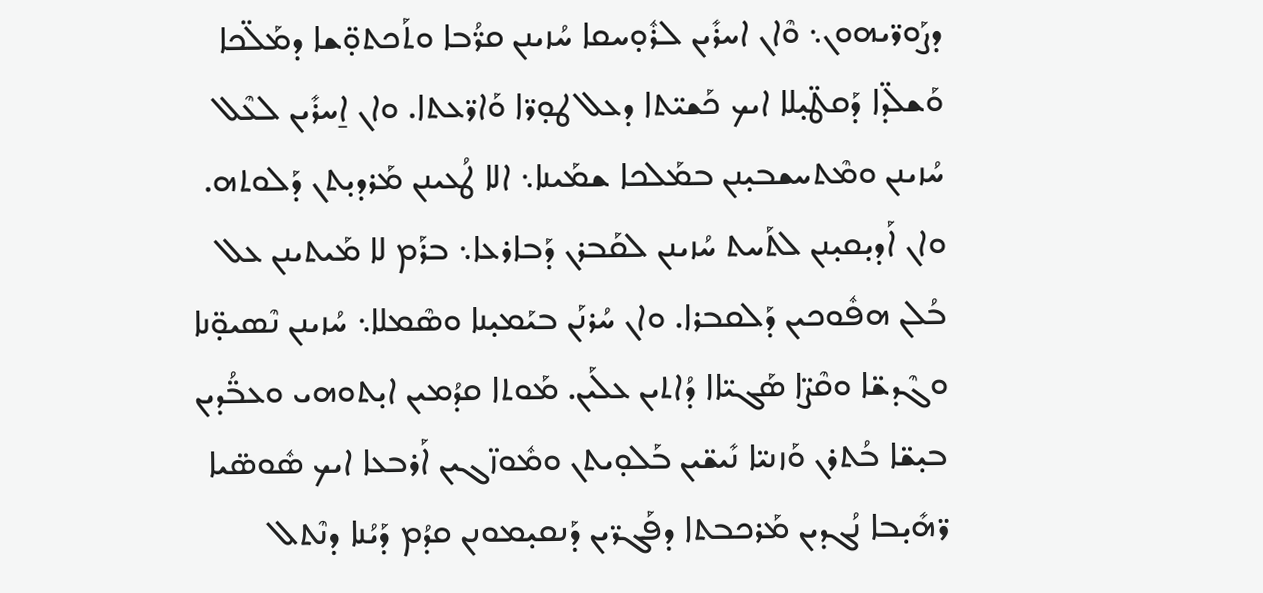ܕܨܰܘܪ̈ܝܗܘܢ܆ ܘܶܐܢ ܐܚܪܺܝܢ ܠܪܽܘ̣ܚܩܐ ܚܳܙܝܢܢ ܩܪ̈ܳܒܐ ܘܬܰܟܬܘ̣̈ܫܐ ܕܡܰܠ̈ܟܐ ܘܰܫܠ̈ܕܐ ܕܰܩܛ̈ܝ̣ܠܐ ܐܝܟ ܟܰܫܝ̈ܬܐ ܕܥܠ ܛܘ̣ܪ̈ܐ ܘܰܐܪ̈ܥܬܐ. ܘܐܢ ܐ̱ܚܪܺܝܢ ܠܥܶܠ ܚܳܙܝܢܢ ܘܡܶܬܚܫܒܝ̣ܢܢ ܒܡܰܠܟܐ ܫܡܰܝܢܐ܆ ܐܠܐ ܛܳܥܝܢܢ ܡܰܪܕܝ̣ܬܢ ܕܰܠܘܬܗ. ܘܐܢ ܐܰܕܝ̣ܩܝ̣ܢܢ ܠܬܰܚܬ ܚܳܙܝܢܢ ܠܩܰܒܪܢ ܕܰܒܐܪܥܐ܆ ܒܪܰܡ ܠܐ ܡܰܝܬܝܢܢ ܥܠ ܒܳܠܢ ܗܦܽܘܟܝܢ ܕܰܠܩܒܪܐ. ܘܐܢ ܚܳܪܢܰܢ ܒܝܰܡܝ̣ܢܐ ܘܣܶܡܠܐ܆ ܚܳܙܝܢܢ ܢܶܣܝܘ̣̈ܢܐ ܘܓܶܕܫ̈ܐ ܘܩܶܨ̈ܐ ܣܰܓܝ̈ܐܐ ܕܳܐܬܝܢ ܥܠܰܝܢ. ܡܰܘܬܐ ܩܕܳܡܝܢ ܐܝ̣ܬܘܗܝ ܘܥܒ̈ܳܕܝܢ ܒܝ̣ܫ̈ܐ ܒܳܬܪܢ ܘܰܙܢܝ̈ܐ ܢܺܝܫ̈ܝܢ ܒܰܠܘ̣ܝܬܢ ܘܡܽܘܙ̈ܓܝܢ ܐܰܪܒܥܐ ܐܝܟ ܣܽܘܣ̈ܝܐ ܪ̈ܗܺܝ̣ܒܐ ܢܳܓܕܝܢ ܡܰܪܟܒܬܐ ܕܦܰܓܪ̈ܝܢ ܕܰܢܩܝ̣ܡܘܢܢ ܩܕܳܡ ܕܰܝܳܢܐ ܕܢܶܬܠ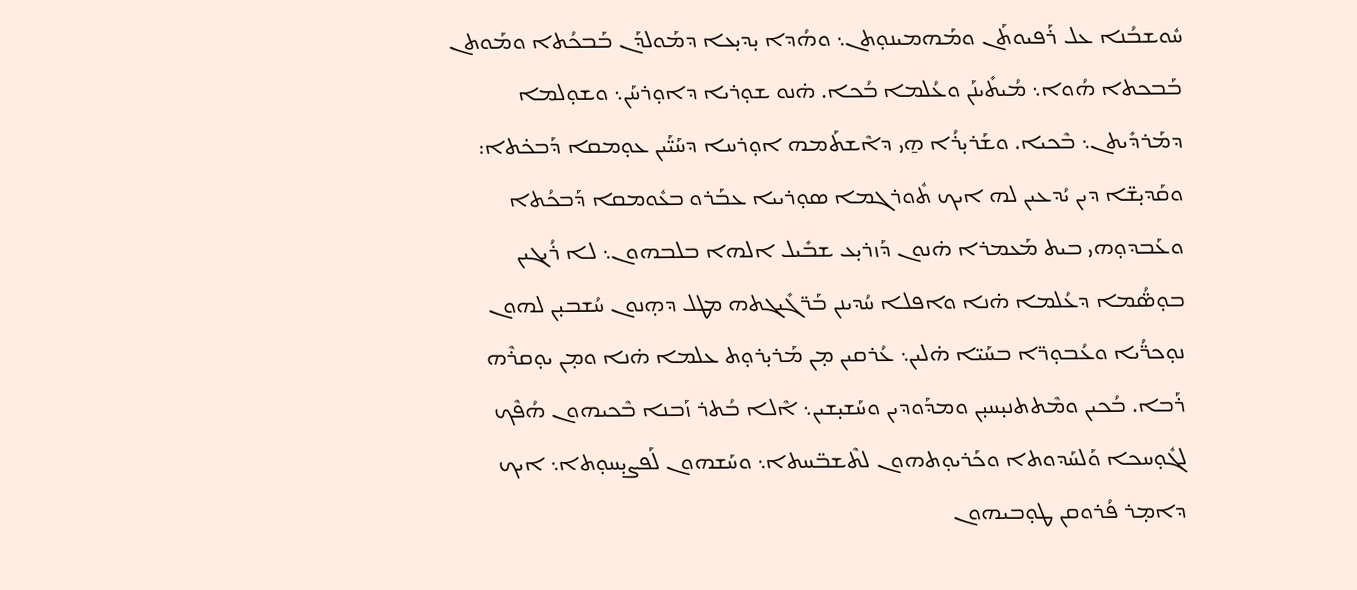ܚܽܘܫܒܳܢܐ ܥܠ ܪܰܦܝܘܬܰܢ ܘܡܰܗܡܝܢܘ̣ܬܢ܆ ܘܗܳܕܐ ܝ̣ܕܝ̣ܥܐ ܕܡܰܘܠܕܰܢ ܒܰܒܟܳܬܐ ܘܡܰܘܬܢ ܒܰܒܟܬܐ ܗܳܘܐ܆ ܡܳܝܬܺܝܢܰܢ ܘܥܳܠܡܐ ܒܳܟܐ. ܗ̇ܢܘ ܫܘ̣ܪܝܐ ܕܐܘ̣ܪܚܰܢ܆ ܘܫܘ̣ܠܡܐ ܕܡܰܪܕܺܝܬܢ܆ ܒܶܟܝܐ. ܘܫܰܪܝ̣ܪܳܐ ܗ̱ܝ ܕܐܶܫܬܰܡܗ ܐܘ̣ܪܚܐ ܕܚܰܝ̈ܰܝܢ ܥܘ̣ܡܩܐ ܕܰܒܟ̇ܬܐ: ܘܩܰܕܝ̣ܫ̈ܐ ܕܝܢ ܝܳܕܥܝܢ ܠܗ ܐܝܟ ܬܽܘܪܓܡܐ ܣܘ̣ܪܝܝܐ ܥܒܰܪܘ ܒܥܽܘܡܩܐ ܕܰܒܟܳܬܐ ܘܥܰܒܕܘ̣ܗܝ ܒܝܬ ܡܰܥܡܪܐ ܗ̇ܢܘܢ ܕܰܙܪܝ̣ܥ ܫܒܺܝܠ ܐܠܗܐ ܒܠܒܗܘܢ܆ ܠܐ ܪܳܝܓܝܢ ܒܘ̣ܣ̈ܳܡܐ ܕܥܳܠܡܐ ܗ̇ܢܐ ܘܐܦܠܐ ܚܳܕܝܢܢ ܒܰܪ̈ܓܺܝܓܬܗ ܡܛܠ ܕܗ̣ܢܘܢ ܚܳܫܒܝ̣ܢ ܠܗܘܢ ܢܘ̣ܟܪ̈ܳܝܐ ܘܥܳܒܘ̣ܪ̈ܐ ܒܚܰܝ̈ܐ ܗ̇ܠܝܢ܆ ܥܳܪܩܝܢ ܡ̣ܢ ܡܰܪܝ̣ܪܘ̣ܬ ܥܠܡܐ ܗ̇ܢܐ ܘܡ̣ܢ ܝܘ̣ܩܪܶܗ ܪܰܒܐ. ܒܳܟܝܢ ܘܡܶܬܬܢܝ̣ܚܝ̣ܢ ܘܡܕܰܘܕܝܢ ܘܚܰܫܝ̣ܫܝܢ܆ ܐܶܠܐ ܒܳܬܪ ܙܰܒܢܐ ܒܶܟܝܗܘܢ ܗܳܦܶܟ ܠܓܽܘ̣ܚܟܐ ܘܰܠܚܰܕܘܬܐ ܘܟܰܪܝܘ̣ܬܗܘܢ ܠܬܶܫܒ̈ܚܬܐ܆ ܘܚܰܫܗܘܢ ܠܰܦܨܝ̣ܚܘ̣ܬܐ܆ ܐܝܟ ܕܐܡ̣ܪ ܦܳܪܘܩܢ ܛܘ̣ܒܝܗܘܢ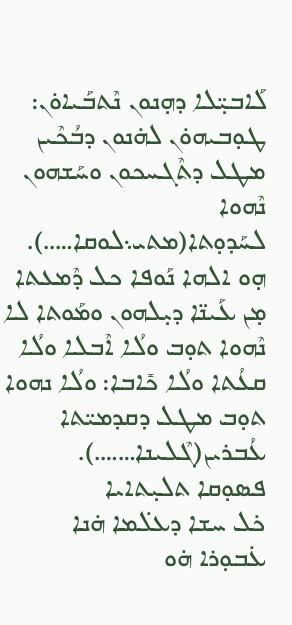ܠܰܐܒܝ̣̈ܠܐ ܕܗ̣ܢܘܢ ܢܶܬܒܰܝܐܘ̇ܢ: ܛܘ̣ܒܝܗܘ̇ܢ ܠܗ̇ܢܘܢ ܕܒܳܟܶܝܢ ܡܛܠ ܕܬܶܓܚܟܘܢ ܘܚܰܫܗܘܢ ܢܶܗܘܐ ܠܚܰܕܘ̣ܬܐ(ܡܬܝ܆ܠܘܩܐ…..). ܗ̣ܘ ܐܠܗܐ ܢܰܘܦܐ ܟܠ ܕܶܡܥܬܐ ܡ̣ܢ ܥܰܝܢ̈ܐ ܕܝ̣ܠܗܘܢ ܘܡܰܘܬܐ ܠܐ ܢܶܗܘܐ ܬܘ̣ܒ ܘܠܳܐ ܐܶܒܠܐ ܘܠܳܐ ܩܥܳܬܐ ܘܠܳܐ ܟܺܐܒܐ: ܘܠܳܐ ܢܗܘܐ ܬܘ̣ܒ ܡܛܠ ܕܩܕܡܝ̈ܬܐ ܥܳܒܪܝܢ(ܓܶܠܝܢܐ…….).
ܦܣܘ̣ܩܐ ܬܠܝ̣ܬܐܝܐ
ܟ̇ܠ ܚܫܐ ܕܥܠ̇ܡܐ ܗ̇ܢܐ ܥ̇ܒܘ̣ܪܐ ܗ̇ܘ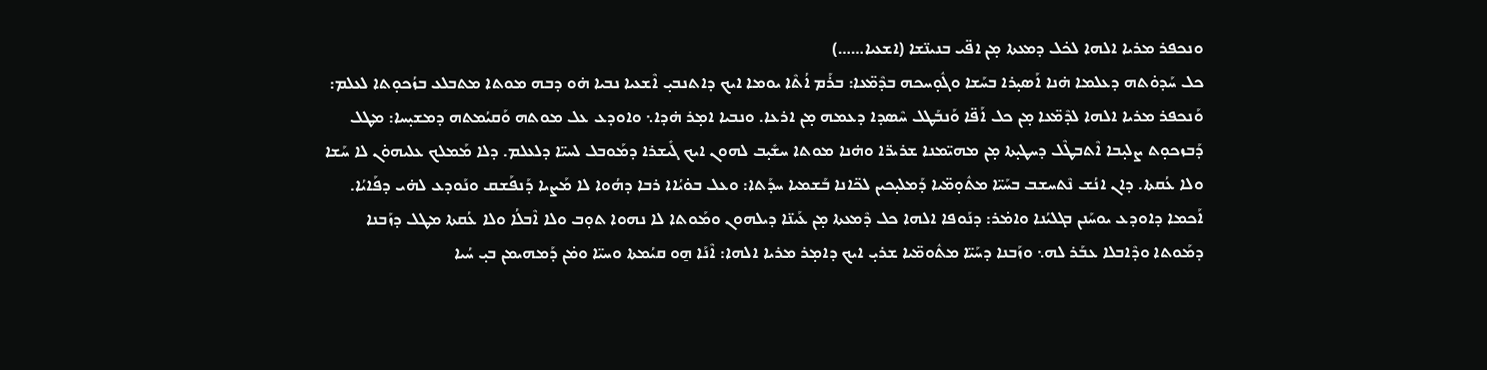ܘܢܟܦܪ ܡܪܝܐ ܐܠܗܐ ܠܟ̇ܠ ܕܡܥܬܐ ܡ̣ܢ ܐܦ̈ܝ ܒܢܝܢ̈ܫܐ (ܐܫܥܝܐ……)
ܟܠ ܚܰܕܘ̇ܬܗ ܕܥܠܡܐ ܗ̇ܢܐ ܐܰܣܝ̣ܪܐ ܒܚܰܫܐ ܘܓܽܘ̣ܚܟܗ ܒܕܶܡ̈ܥܐ: ܒܪܰܡ ܐܳܬܶܐ ܝܘܡܐ ܐܝܟ ܕܐܬܢܒܝ̣ ܐܶܫܥܝܐ ܢܒܝܐ ܗ̇ܘ ܕܒܗ ܡܘܬܐ ܡܬܒܠܥ ܒܙܳܟܘ̣ܬܐ ܠܥܠܡ: ܘܰܢܟܦܪ ܡܪܝܐ ܐܠܗܐ ܠܕܶܡ̈ܥܐ ܡ̣ܢ ܟܠ ܐܰܦ̈ܐ ܘܰܢܒܰܛܠ ܚܶܣܕܐ ܕܥܡܗ ܡ̣ܢ ܐܪܥܐ. ܘܢܒܝܐ ܐܡ̣ܪ ܗ̇ܕܐ܆ ܘܐܘܕܥ ܥܠ ܡܘܬܗ ܘܰܩܝܳܡܬܗ ܕܡܫܝ̣ܚܐ: ܡܛܠ ܕܰܒܙܟܘ̣ܬ ܨܠܝ̣ܒܐ ܐܶܬܒܛܶܠ ܕܚܛܝ̣ܬܐ ܡ̣ܢ ܡܗܝ̈ܡܢܐ ܫܪܝܪ̈ܐ ܘܗ̇ܢܐ ܡܘܬܐ ܚܫܺܝ̣ܒ ܠܗܘܢ ܐܝܟ ܓܺܝܫܪܐ ܕܡܰܘܒܠ ܠܚܝ̈ܐ ܕܠܥܠܡ. ܕܠܐ ܡܰܡܠܟ ܥܠܝܗܘ̇ܢ ܠܐ ܚܰܫܐ ܘܠܐ ܥܳܩܬܐ. ܕܐܢ ܐܢܳܫ ܢܶܬܚܫܒ ܒܚܰܝ̈ܐ ܡܬܽܘ̣ܡ̈ܝܐ ܕܰܡܠܝ̣ܟܝܢ ܠܟ̈ܐܢܐ ܒܰܫܡܝܐ ܚܕܰܬܐ: ܘܥܠ ܒܘ̇ܝܳܐܐ ܪܒܐ ܕܗܳܘܐ ܠܐ ܡܰܨܝܐ ܕܰܢܦܰܫܩ ܘܢܰܘܕܥ ܠܗ̇ܝ ܕܦܰܐܝܳܐ. ܐܰܟܡܐ ܕܐܘܕܥ ܝܘܚܰܢܢ ܒܓܠܝܳܢܐ ܘܐܡ̇ܪ: ܕܢܰܘܦܐ ܐܠܗܐ ܟܠ ܕܶܡܥܬܐ ܡ̣ܢ ܥܰܝܢ̈ܐ ܕܝܠܗܘܢ ܘܡܰܘܬܐ ܠܐ ܢܗܘܐ ܬܘ̣ܒ ܘܠܐ ܐܶܒܠܳܐ ܘܠܐ ܥܳܩܬܐ ܡܛܠ ܕܙܰܒܢܐ ܕܡܰܘܬܐ ܘܕܶܐܒܠܐ ܥܒܰܪ ܠܗ܆ ܘܙܰܒܢܐ ܕܚܰܝ̈ܐ ܡܬܽܘܡ̈ܝܐ ܫܪܝ̣ ܐܝܟ ܕܐܡ̣ܪ ܡܪܝܐ ܐܠܗܐ: ܐܶܢܰܐ ܗ̱ܘ ܩܝܳܡܬܐ ܘܚܝ̈ܐ ܘܡ̇ܢ ܕܰܡܗܝܡܢ ܒܝ̣ ܚܳܝܐ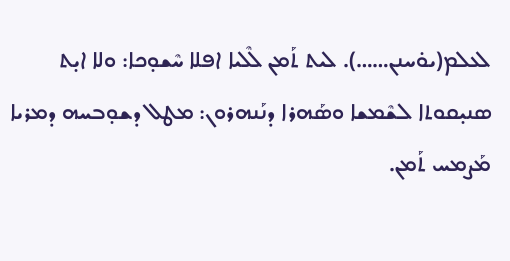ܠܥܠܡ(ܝܘ̇ܚܢܢ……). ܠܝܬ ܬܰܡܢ ܠܶܠܝܐ ܐܦܠܐ ܚܶܫܘ̣ܟܐ: ܘܠܐ ܐܝ̣ܬ ܣܢܝ̣ܩܘܬܐ ܠܫܶܡܫܐ ܘܣܰܗܪܐ ܕܢܰܢܗܪܘܢ: ܡܛܠ ܕܫܘ̣ܒܚܗ ܕܡܪܝܐ ܡܰܨܡܚ ܬܰܡܢ.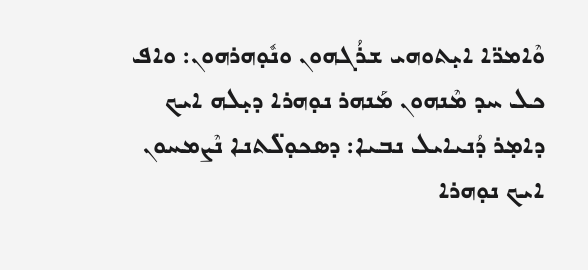ܘܶܐܡܪ̈ܐ ܐܝ̣ܬܘܗܝ ܫܪܳܓܗܘܢ ܘܢܽܘ̣ܗܪܗܘܢ: ܘܐܦ ܟܠ ܚܕ ܡܶܢܗܘܢ ܡܰܢܗܪ ܢܘ̣ܗܪܐ ܕܝ̣ܠܗ ܐܝܟ ܕܐܡ̣ܪ ܕܳܢܝܐܝܠ ܢܒܝܐ: ܕܣܟܘ̣ܠ̈ܬܢܐ ܢܶܨܡܚܘܢ ܐܝܟ ܢܘ̣ܗܪܐ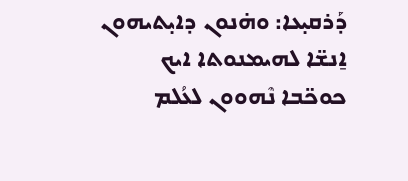ܕܰܪܩܝ̣ܥܐ: ܘܗ̇ܢܘܢ ܕܐܝ̣ܬܝܗܘܢ ܐ̱ܢܫ̈ܐ ܠܗܝܡܢܘܬܐ ܐܝܟ ܟܘܟ̈ܒܐ ܢܶܗܘܘܢ ܠܥܳܠܡ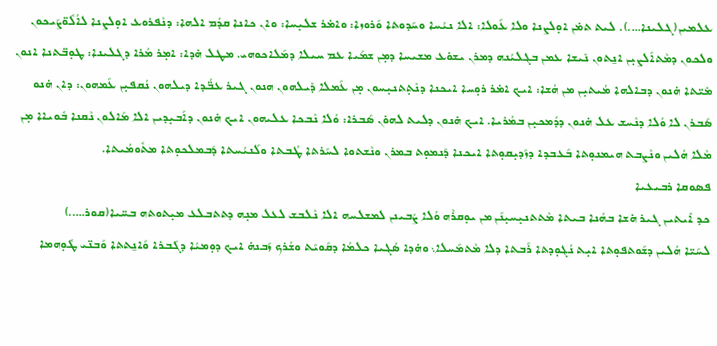ܥܠܡܝܢ(ܓܠܝܢܐ….). ܠܝܬ ܬܡ̇ܢ ܐܘ̣ܠܨܢܐ ܘܠܐ ܥܰܘܠܐ: ܐܠܐ ܢܝܳܚܐ ܘܚܰܕܘܬܐ ܘܰܪܘܙܐ: ܘܐܡ̇ܪ ܫܠܝ̣ܚܐ: ܘܐܢ ܟܐܢܐ ܩܕܳܡ ܐܠܗܐ: ܕܢܶܦܪܘܥ ܐܘ̣ܠܨܢܐ ܠܐܳܠܽܘ̈ܨܰܝܟܘܢ ܘܠܟܘܢ ܕܡܶܬܐܰܠܨܝ̣ܢ ܐܢ̱ܬܘܢ ܢܺܝܫܐ ܥܡܢ ܒܓܠܝܳܢܗ ܕܡܪܢ ܝܫܘ̇ܥ ܡܫܝܚܐ ܕܡ̣ܢ ܫܡܰܝܐ ܥܡ ܚܝܠܐ ܕܡܰܠܐܟܘܗܝ. ܡܛܠ ܗ̇ܕܐ: ܐܡ̣ܪ ܡܳܪܐ ܕܓܠܝܢܐ: ܛܘ̣ܒ̈ܬܢܐ ܐܢܘܢ ܡܺܝ̈ܬܐ ܗ̇ܢܘܢ ܕܒܐܠܗܐ ܡܳܝܬܝ̣ܢ ܡܢ ܗܳܫܐ: ܐܝܟ ܐܡ̇ܪ ܪܘ̣ܚܐ ܐܝܟܢܐ ܕܢܶܬ̣ܬܢܝ̣ܚܘܢ ܡ̣ܢ ܥܰܡܠܐ ܕܺܝܠܗܘܢ ܗܢܘܢ ܓܝܪ ܥܒ̈ܳܕܐ ܕܝܠܗܘܢ ܢܳܩܦܝ̣ܢ ܥܰܡܗܘܢ: ܕܐܢ ܗ̇ܢܘ ܣܰܒܪܢ ܠܐ ܘܳܠܐ ܕܢܶܚܫ ܥܠ ܗ̇ܢܘܢ ܕܕܳܡܟܝ̣ܢ ܒܡܳܪܝܐ. ܐܝܟ ܗ̇ܢܘܢ ܕܠܝܬ ܠܗܘ̇ܢ ܣܰܒܪܐ: ܘܳܠܐ ܢܶܒܟܐ ܥܠܝܗܘܢ ܐܝܟ ܗ̇ܢܘܢ ܕܐܰܒܝ̣ܕܝܢ ܐܠܐ ܡܰܐܠܘܢ ܢܶܩܢܐ ܒܽܘܝܐܐ ܡ̣ܢ ܡܶܠܐ ܗܳܠܝܢ ܘܢܶܨܒܬ ܗܝܡܢܘ̣ܬܐ ܒܰܥܒܕܐ ܕܙܰܕܝ̣ܩܘ̣ܬܐ ܐܝܟܢܐ ܕܰܢܡܘ̣ܬ ܒܡܪܢ ܘܢܶܫܬܘܐ ܠܚܰܪܬܐ ܛܳܒܬܐ ܘܠܰܢܝܳܚܬܐ ܕܰܒܡܠܟܘ̣ܬܐ ܡܬܽܘܡܳܝܬܐ.
ܦܣܘܩܐ ܪܒܝܥܝܐ
ܟܕ ܐܺܝܬܝܢ ܓܝܪ ܗ̇ܫܐ ܒܗܳܢܐ ܒܝܬܐ ܡܶܬܬܢܝ̣ܚܝ̣ܢܰܢ ܡܢ ܝܘ̣ܩܪܶܗ ܘܳܠܐ ܨܳܒܝܢܢ ܠܡܫܠܚܗ ܐܠܐ ܢܶܠܒܫ ܠܥܠ ܡܢ̣ܗ ܕܬܬܒܠܥ ܡܝ̣ܬܘܬܗ ܒܚ̈ܝܐ(ܩܘܪ…..)
ܠܚܰܝ̈ܐ ܗܳܠܝܢ ܕܫܰܘܬܦܘ̣ܬܐ ܐܝ̣ܬ ܢܳܓܘ̣ܕܬܐ ܪܰܒܬܐ ܕܠܐ ܡܶܬܡܰܚܠܐ܆ ܘܗ̇ܕܐ ܣܳܓܝܐ ܟܠܡܳܐ ܕܩܰܘܝܰܬ ܘܫܳܪܟ ܙܰܒܢܗ̇ ܐܝܟ ܕܘ̣ܡܝܳܐ ܕܓܰܒܪܐ ܘܰܐܢ̱ܬܬܐ ܘܰܒܢ̈ܝ ܛܽܘ̣ܗܡܐ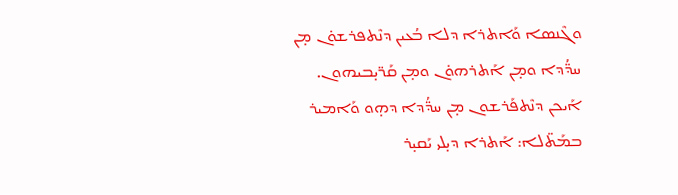ܘܓܶܢܣܐ ܘܰܐܬܪܐ ܕܠܐ ܒܳܥܝܢ ܕܢܶܬܦܪܫܘ̇ܢ ܡ̣ܢ ܚܕ̈ܳܕܐ ܘܡ̣ܢ ܐܰܬܪܗܘ̇ܢ ܘܡ̣ܢ ܩܰܪ̈ܝ̣ܒܝܗܘܢ. ܐܰܝܟܢ ܕܢܶܬܦܰܪܫܘܢ ܡ̣ܢ ܚܕ̈ܳܕܐ ܕܗ̣ܘ ܘܰܐܡܝܪ ܒܡܰܬ̈ܠܐ: ܐܰܬܪܐ ܕܝ̣ܠܝ ܝܰܩܝ̣ܪ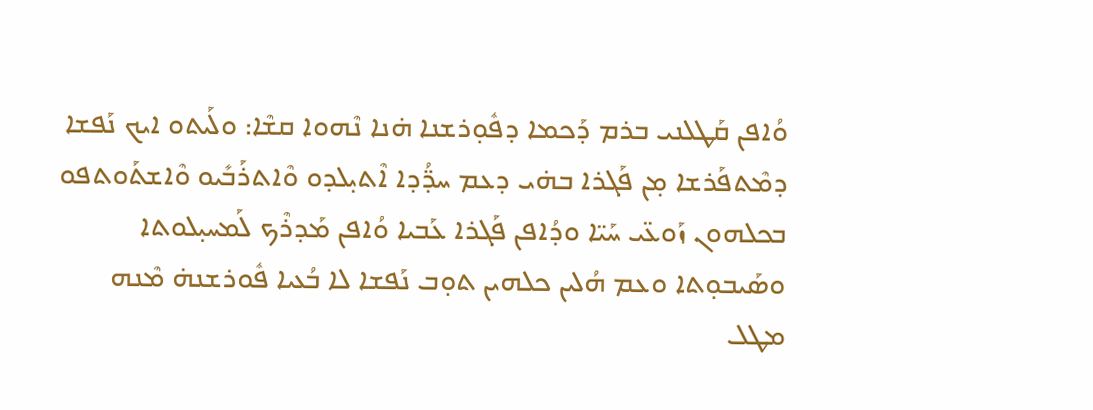ܘܳܐܦܢ ܩܰܛܠܢܝ ܒܪܡ ܕܰܟܡܐ ܕܦܽܘ̣ܪܫܢܐ ܗ̇ܢܐ ܢܶܗܘܐ ܩܫܶܐ: ܘܠܰܝܬܘ ܐܝܟ ܢܰܦܫܐ ܕܡܶܬܦܰܪܫܐ ܡ̣ܢ ܦܰܓܪܐ ܒܗ̇ܝ ܕܥܡ ܚܕ̈ܳܕܐ ܐܶܬܝ̣ܠܕܘ ܘܶܐܬܪܰܒܺܝܘ ܘܶܐܫܬܰܘܬܦܘ ܒܟܠܗܘܢ ܙܰܘܥ̈ܝ ܚܰܝ̈ܐ ܘܕܳܐܦܢ ܦܰܓܪܐ ܥܰܒܝܐ ܘܳܐܦܢ ܡܰܕܪܶܟ ܠܰܡܚܝ̣ܠܘܬܐ ܘܣܰܝܒܘ̣ܬܐ ܘܥܡ ܗܳܠܝܢ ܟܠܗܝܢ ܬܘ̣ܒ ܢܰܦܫܐ ܠܐ ܒܳܥܝܐ ܦܽܘܪܫܢܗ̇ ܡܶܢܗ ܡܛܠ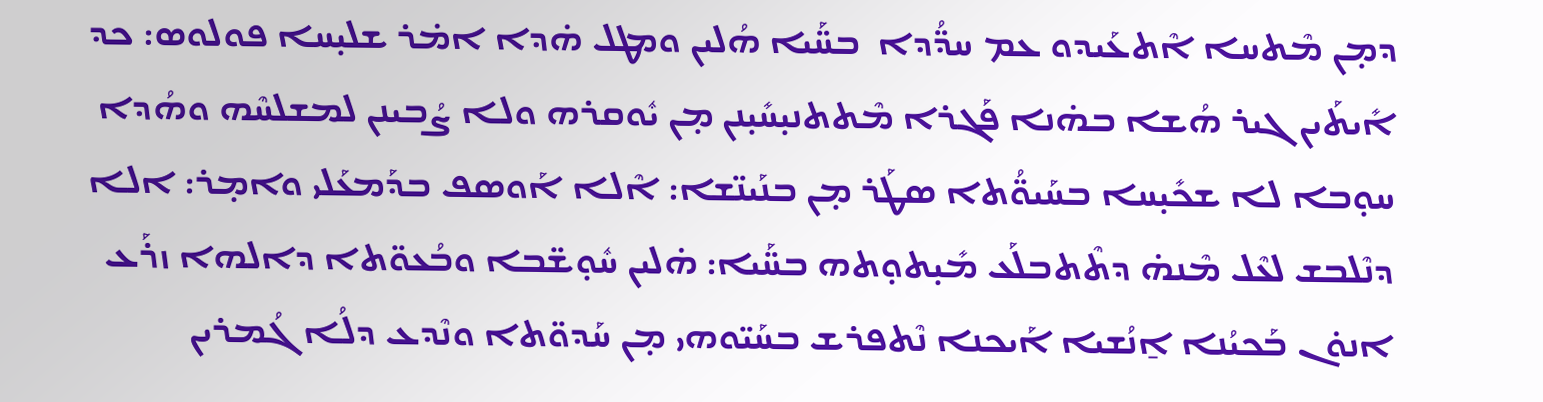ܕܡ̣ܢ ܡܶܬܚܐ ܐܶܬܥܰܝܕܘ ܥܡ ܚܕ̈ܳܕܐ  ܒܚ̈ܰܝܐ ܗܳܠܝܢ ܘܡܛܠ ܗ̇ܕܐ ܐܡ̇ܪ ܫܠܝ̣ܚܐ ܦܘܠܘܣ: ܟܕ ܐܺܝܬܰܝܢ ܓܝܪ ܗܳܫܐ ܒܗ̇ܢܐ ܦܰܓܪܐ ܡܶܬܬܢܝ̣ܚܺܝ̣ܢܢ ܡ̣ܢ ܝܽܘܩܪܗ ܘܠܐ ܨܳܒܝܢܢ ܠܡܫܠܚܶܗ ܘܗܳܕܐ ܚܘ̣ܒܐ ܠܐ ܫܟܺܝ̣ܚܐ ܒܚܰܝܘ̈ܳܬܐ ܣܛܰܪ ܡ̣ܢ ܒܢܰܝܢ̈ܫܐ: ܐܶܠܐ ܐܰܘܣܦ ܒܕܰܡܥܰܠܝ ܘܐܡ̣ܪ: ܐܠܐ ܕܢܶܠܒܫ ܠܥܶܠ ܡܶܢܗ̇ ܕܬܶܬܒܠܰܥ ܡܺܝ̣ܬܘ̣ܬܗ ܒܚ̈ܰܝܐ: ܗ̇ܠܝܢ ܚܽܘ̣ܫ̈ܒܐ ܘܒܳܥܘ̈ܬܐ ܕܐܠܗܐ ܙܪܰܥ ܐܢܘ̇ܢ ܒܰܟܝܳܢܐ ܐ̱ܢܳܫܝܐ ܐܰܝܟܢܐ ܢܶܬܦܪܫ ܒܚܰܝ̈ܘܗܝ ܡ̣ܢ ܚܰܕܘ̈ܬܐ ܘܢܶܕܥ ܕܠܳܐ ܓܳܡܪܝܢ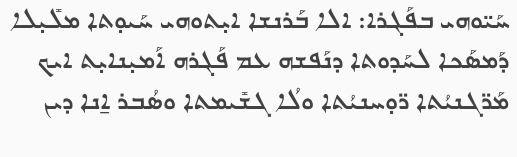ܚܰܝ̈ܘܗܝ ܒܦܰܓܪܐ: ܐܠܐ ܒܰܪܢܫܐ ܐܝ̣ܬܘܗܝ ܚܰܝܘ̣ܬܐ ܡܠܺܝ̣ܠܐ ܕܰܡܣܰܟܐ ܠܚܰܕܘܬܐ ܕܢܰܦܫܗ ܥܡ ܦܰܓܪܗ ܐܰܡܝ̣ܢܐܝ̣ܬ ܐܝܟ ܡܰܪ̈ܓܢܝܳܬܐ ܪ̈ܘ̣ܚܢܝܳܬܐ ܘܠܳܐ ܓܫܺܝܡܬܐ ܘܣܳܒܪ ܐ̱ܢܐ ܕܝܢ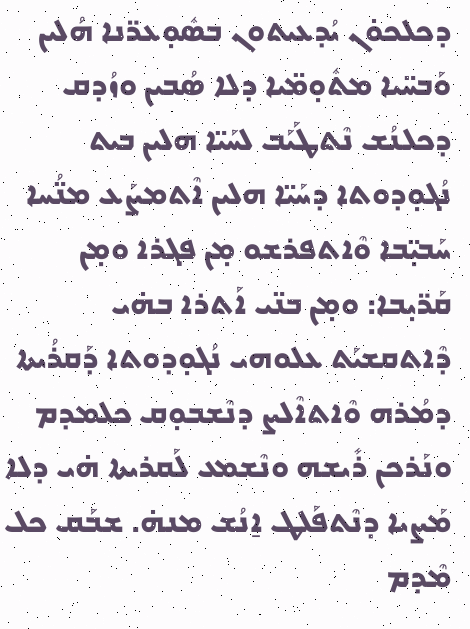ܕܟܠܟܘ̇ܢ ܝܳܕܥܝܬܘܢ ܒܣܽܘ̣ܥܪ̈ܢܐ ܗܳܠܝܢ ܘܰܒܚ̈ܝܐ ܡܬܽܘ̣ܡ̈ܝܐ ܕܠܐ ܣܳܒܝܢ ܘܙܳܕܩ ܕܟܠܢܳܫ ܢܶܬܛܰܝܰܒ ܠܚܰܝ̈ܐ ܗܠܝܢ ܒܝܬ ܢܳܓܘ̣ܕܘܬܐ ܕܚܰܝ̈ܐ ܗܠܝܢ ܐܶܬܡܨܰܥ ܡܢ̈ܳܚܐ ܚܰܒܝ̣̈ܒܐ ܘܶܐܬܦܪܫܘ ܡ̣ܢ ܦܓܪܐ ܘܡ̣ܢ ܩܰܪ̈ܝ̣ܒܐ: ܘܡ̣ܢ ܒܢ̈ܝ ܐܰܬܪܐ ܒܗ̇ܝ ܕܶܐܬܩܫܝܰܬ ܥܠܘܗܝ ܢܳܓܘ̣ܕܘܬܐ ܕܰܩܪܳܝܬܐ ܕܡܳܪܗ ܘܶܐܬܐܶܠܨ ܕܢܶܫܒܘ̣ܩ ܟܠܡܕܡ ܘܢܰܪܟܢ ܪܺܝܫܗ ܘܢܶܫܡܥ ܠܰܩܪܝܬܐ ܗ̇ܝ ܕܠܐ ܡܰܨܝܐ ܕܢܶܬܦܰܠܛ ܐ̱ܢܳܫ ܡܢܗ̇. ܫܒܰܩ ܟܠ ܡܶܕܡ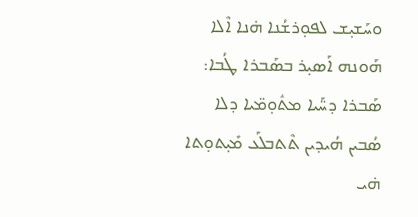ܘܚܰܫܝ̣ܫ ܠܦܘ̣ܪܫܳܢܐ ܗ̇ܢܐ ܐܶܠܐ ܗܰܘܢܗ ܐܰܣܝ̣ܪ ܒܣܰܒܪܐ ܛܳܒܐ: ܣܰܒܪܐ ܕܚ̈ܰܝܐ ܡܬܽܘ̣ܡ̈ܝܐ ܕܠܐ ܣܳܒܝܢ ܗܳܝܕܝܢ ܬܶܬܒܠܰܥ ܡܺܝ̣ܬܘ̣ܬܐ ܗ̇ܝ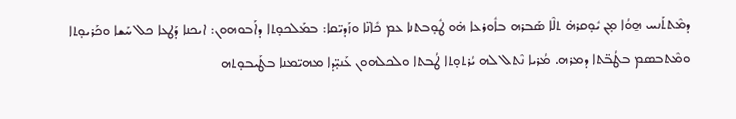ܕܡܶܬܬܰܢܚ ܗ̱ܘܳܐ ܡ̣ܢ ܝܽܘ̣ܩܪܗ̇ ܬܠܶܐ ܣܰܒܪܗ ܒܐܽܘܪܥܐ ܗ̇ܘ ܛܽܘ̣ܒܬܢܐ ܥܡ ܟܺܐܢ̈ܐ ܘܙܰܕܝ̈ܩܐ: ܒܡܰܠܟܘ̣ܬܐ ܕܐܰܒܘܗܘܢ: ܐܝܟܢܐ ܕܰܛܥܐ ܟܠ ܚܰܫܐ ܘܟܰܪܝܘ̣ܬܐ ܘܡܶܬܒܣܡ ܒܛܳܒ̈ܬܐ ܕܡܪܗ. ܡܳܪܝܐ ܢܶܬܠ ܠܗ ܝܳܪܬܘ̣ܬܐ ܛܳܒܬܐ ܘܠܟܠܗܘܢ ܥܰܢܝ̣̈ܕܐ ܡܗܝ̈ܡܢܐ ܒܛܰܝܒܘ̣ܬܗ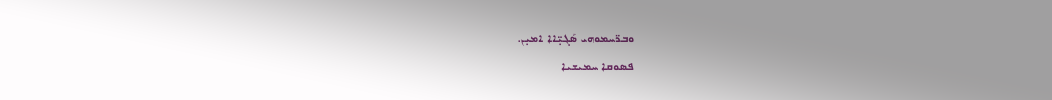ܘܒܪ̈ܚܡܘܗܝ ܣܰܓܝ̣̈ܐܐ ܐܡܝ̣ܢ.
ܦܣܘܩܐ ܚܡܝܫܝܐ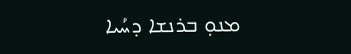ܡܢܘ̣ ܒܪܢܫܐ ܕܚܳܝܐ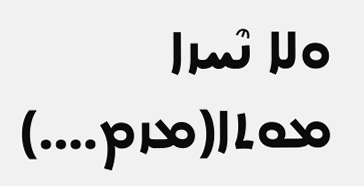ܘܠܐ ܢܶܚܙܐ ܡܘܬܐ(ܡܙܡ….)